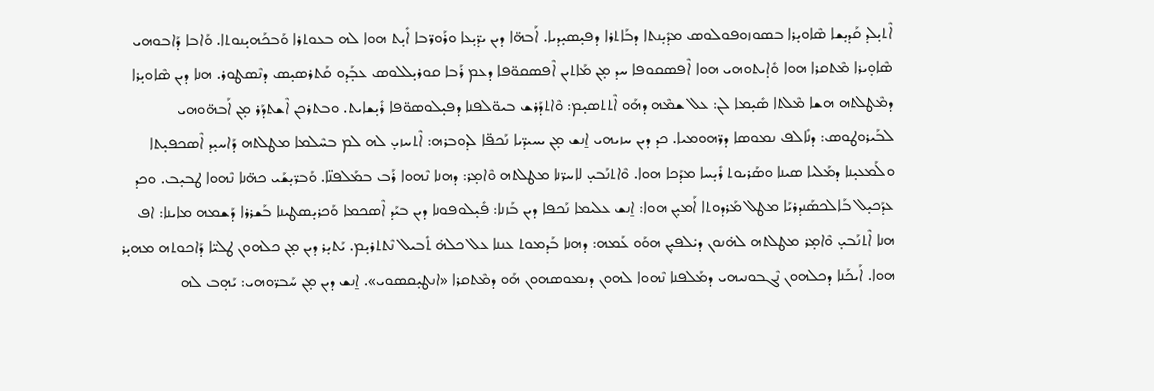ܐܶܬܝ̣ܠܕ ܩܰܕܝ̣ܫܐ ܣܶܐܘܝ̣ܪܐ ܒܣܘܙܘܦܘܠܘܣ ܡܕܺܝ̣ܢܬܐ ܕܒܰܐܬܪܐ ܕܦܝ̣ܣܝ̣ܕܝܐ. ܐܰܒܗ̈ܐ ܕܝܢ ܝܕ̈ܝ̣ܥܐ ܘܪܰܘܪ̈ܒܐ ܐܺܝ̣ܬ ܗܘܐ ܠܗ ܒܥܘܬܪܐ ܘܰܒܟܰܗܝ̣ܢܘܬܐ. ܘܰܐܒܐ ܕܰܐܒܘܗܝ ܣܶܐܘ̣ܝܪܐ ܡܶܬܩܪܐ ܗܘܐ ܘܺܐ̣ܝܬܘܗܝ ܗܘܐ ܐܶܦܣܩܘܦܐ ܚܕ ܡ̣ܢ ܡܰܐܬܝܢ ܐܶܦܣܩܘ̈ܦܐ ܕܥܡ ܪܰܒܐ ܩܘܪܝ̣ܠܠܘܣ ܥܒ̣ܰܕܘ ܩܰܬܪܣܝ̣ܣ ܕܢܶܣܛܘܪ. ܗܢܐ ܕܝܢ ܣܶܐܘܝ̣ܪܐ ܕܡܶܛܠܬܗ ܗܫܐ ܡܶܠܬܐ ܣܺܝ̣ܡܐ ܠܢ: ܥܠ ܫܡܶܗ ܕܗܰܘ ܐܶܬܬܣܝ̣ܡ: ܘܶܐܬܕܰܪܫ ܒܝܘ̈ܠܦܢܐ ܕܦܝ̣ܠܘܣܘ̈ܦܐ ܪܺܝ̣ܫܐܝܬ. ܘܒܬܪܟܢ ܐܶܫܬܕܰܪ ܡ̣ܢ ܐܰܒܗ̈ܘܗܝ ܠܒܰܝܪܘܛܘܣ: ܕܢܺܐܠܦ ܢܡܘܣܐ ܕܪ̈ܗܘܡܝܐ. ܟܕ ܕܝܢ ܚܙܝܗܝ ܐ̱ܢܫ ܡ̣ܢ ܝܚܝܕ̈ܝܐ ܢܰܟܦ̈ܐ ܠܕܘܒܪܗ: ܐܶܬܚܙܝ̣ ܠܗ ܠܡ ܒܚܶܠܡܐ ܡܛܠܬܗ ܕܰܐܚܝ̣ܕ ܐܶܣܟܦܝ̣ܬܐ ܘܠܰܡܥܝ̣ܢܐ ܕܡܰܠܝܐ ܣܝܢܐ ܘܣܰܪܝܘܬ ܪܺܝ̣ܚܐ ܡܕܰܟܐ ܗܘܐ. ܘܶܐܬܢܰܒܝ̣ ܠܐܚܪ̈ܢܐ ܡܛܠܬܗ ܘܶܐܡ̣ܪ: ܕܗܢܐ ܢܶܗܘܐ ܪܰܒ ܒܡܰܠܦܢ̈ܐ. ܘܰܒܪ̈ܝ̣ܫܰܝ ܟܗ̈ܢܐ ܢܶܗܘܐ ܛܒܝ̣ܒ. ܘܟܕ ܥܕܰܟܝ̣ܠ ܒܰܐܠܟܣܰܢܕܪܝܰܐ ܡܛܠ ܡܰܪܕܘܬܐ ܐܰܡܝ̣ܢ ܗܘܐ: ܐ̱ܢܫ ܥܠܝܡܐ ܢܰܟܦܐ ܕܝܢ ܒܰܙܢܐ: ܦܺܝ̣ܠܘܦܘܢܐ ܕܝܢ ܒܝܰܕ ܐܶܣܟܡܐ ܘܰܟܪܝ̣ܣܛܝܢܐ ܒܰܫܪܪܐ ܕܰܫܡܗ ܡܐܝܢܐ: ܐܦ ܗܢܐ ܐܶܬܢܰܒܝ̣ ܘܶܐܡ̣ܪ ܡܛܠܬܗ ܠܗ̇ܢܘܢ ܕܝ̇ܠܦܝ̣ܢ ܗܘܰܘ ܥܰܡܗ: ܕܗܢܐ ܒܰܕܡܘܬ ܥܢܢܐ ܥܠ ܟܠܗ̇ ܬܺܒܝܠ ܢܶܬܬܪܝ̣ܡ. ܝܰܬܝ̣ܪ ܕܝܢ ܡ̣ܢ ܟܠܗܘܢ ܛܠܝ̈ܐ ܕܰܐܟܘܬܗ ܡܗܝ̣ܪ ܗܘܐ. ܐܰܝܟܰܢܐ ܕܟܠܗܘܢ ܢܶܓܒܘܢܝܗܝ ܕܡܰܠܦܢܐ ܢܶܗܘܐ ܠܗܘܢ ܕܢܡܘܣܗܘܢ ܗܰܘ ܕܡܶܬܩܪܐ «ܐܢܛܝ̣ܩܣܘܝ». ܐ̱ܢܫ ܕܝܢ ܡ̣ܢ ܚܰܒܪ̈ܘܗܝ: ܝܰܗ̣ܒ ܠܗ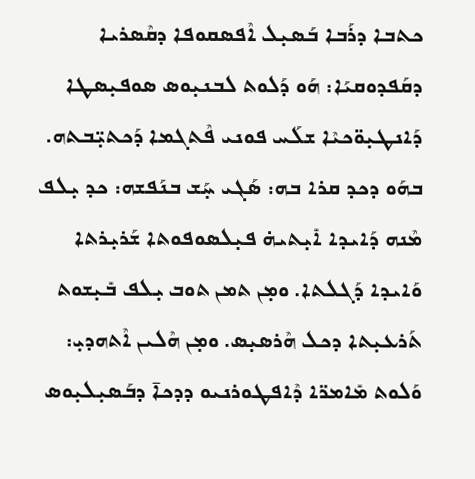ܟܬܒܐ ܕܪܰܒܐ ܒܰܣܝ̣ܠ ܐܶܦܣܩܘܦܐ ܕܩܶܣܪܝܐ ܕܩܰܦܕܘܩܝܰܐ: ܗܰܘ ܕܰܠܘܬ ܠܒܢܝ̣ܘܣ ܣܘܦܝ̣ܣܛܐ ܕܰܐܢܛܝ̣ܘ̈ܟܝܶܐ ܫܠܰܚ ܦܘܢܝ ܦܶܬܓܡܐ ܕܰܟܬܝ̣̈ܒܬܗ. ܒܗܰܘ ܕܟܕ ܩܪܐ ܒܗ: ܣܰܓܝ ܚ̣ܰܫ ܒܢܰܦܫܗ: ܟܕ ܝ̣ܠܦ ܡܶܢܗ ܕܰܐܝܕܐ ܐܺܝ̣ܬܝܗ̇ ܦܝ̣ܠܣܘܦܘܬܐ ܫܰܪܝ̣ܪܬܐ ܘܰܐܝܕܐ ܕܰܓܠܬܐ. ܘܡ̣ܢ ܬܡܢ ܬܘܒ ܝ̣ܠܦ ܒܺܝ̣ܫܘܬ ܬܰܪܥܝ̣ܬܐ ܕܟܠ ܗܶܪܣܝ̣ܣ. ܘܡ̣ܢ ܗܶܠܝܢ ܐܶܬܗܕܝ̣: ܘܰܠܘܬ ܡܺܐܡܪ̈ܐ ܕܶܐܦܛܘܪܢܝܘ ܕܕܟܐ̄ ܕܒܰܣܝ̣ܠܝ̣ܘܣ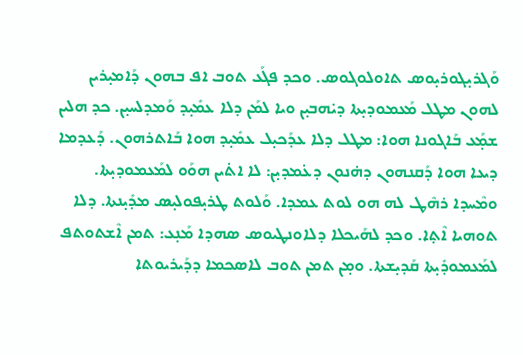ܘܰܓܪܝ̣ܓܘܪܝ̣ܘܣ ܬܐܘܠܘܓܘܣ. ܘܟܕ ܦܓܰܥ ܬܘܒ ܐܦ ܒܗܘܢ ܕܰܐܡܝ̣ܪܝܢ ܠܗܘܢ ܡܛܠ ܡܰܥܡܘܕܝ̣ܬܐ ܕܝ̇ܗܒܝ̣ܢ ܘܝܐ ܠܡܰܢ ܕܠܐ ܥܡܺܝ̣ܕ ܘܰܡܕܠܚܝ̣ܢ. ܟܕ ܗܠܝܢ ܫܡ̣ܰܥ ܒܰܐܓܘܢܐ ܗܘܐ: ܡܛܠ ܕܠܐ ܥܕܰܟܝ̣ܠ ܥܡܺܝ̣ܕ ܗܘܐ ܒܰܐܬܪܗܘܢ. ܕܰܥܕܡܐ ܕܝܥܐ ܗܘܐ ܕܰܩܢܗܘܢ ܕܗ̇ܢܘܢ ܕܥ̇ܡܕܝ̣ܢ: ܠܐ ܐܬ̇ܝܢ ܗܘܰܘ ܠܡܰܥܡܘܕܝ̣ܬܐ. ܘܡܶܚܕܐ ܪܗܶܛ ܠܗ ܗܘ ܠܘܬ ܥܡܕܐ. ܘܰܠܘܬ ܛܪܝ̣ܦܘܠܝ̣ܣ ܡܕܺܝ̣ܢܬܐ. ܕܠܐ ܬܘܗܝܐ ܐܶܬ̣ܐ. ܘܟܕ ܠܗܰܝܟܠܐ ܕܠܐܘܢܛܝܘܣ ܣܗܕܐ ܡܰܢ̣ܥ: ܬܡܢ ܐܶܫܬܘܬܦ ܠܡܰܥܡܘܕܺܝ̣ܬܐ ܩܰܕܝ̣ܫܬܐ. ܘܡ̣ܢ ܬܡܢ ܬܘܒ ܠܐܣܟܡܐ ܕܕܰܝܪܝܘܬܐ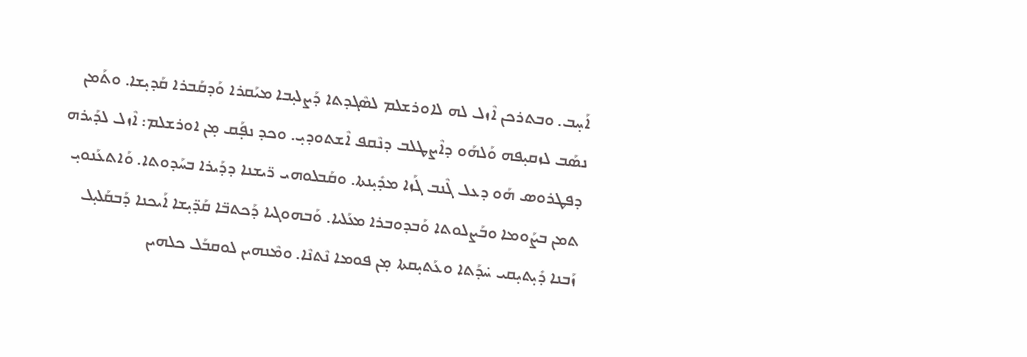ܐܰܚ̣ܒ. ܘܒܬܪܟܢ ܐܶܙܠ ܠܗ ܠܐܘܪܫܠܡ ܠܣܶܓܕܬܐ ܕܰܨܠܝ̣ܒܐ ܡܝܰܩܪܐ ܘܰܕܩܰܒܪܐ ܩܰܕܝ̣ܫܐ. ܘܬܰܡܢ ܢܣܰܒ ܠܙܩܝ̣ܦܗ ܘܰܠܗܰܘ ܕܐܶܨܛܠܒ ܕܢܶܩܦ ܐܶܫܬܘܕܝ̣. ܘܟܕ ܢܦ̣ܰܩ ܡ̣ܢ ܐܘܪܫܠܡ: ܐܶܙܠ ܠܕܰܝܪܗ ܕܦܛܪܘܣ ܗܰܘ ܕܥܠ ܓܶܢܒ ܓܰܙܐ ܡܕܺܝ̣ܢܬܐ. ܘܩܰܒܠܘܗܝ ܪ̈ܝܫܢܐ ܕܕܰܝܪܐ ܒܚܰܕܘܬܐ. ܘܰܐܬܥܰܢܘܝ̣ ܬܡܢ ܒܨܰܘܡܐ ܘܒܰܨܠܘܬܐ ܘܰܒܕܘܒܪܐ ܡܥܰܠܝܐ. ܘܰܒܗܘܓܝܐ ܕܰܟܬܒ̈ܐ ܩܰܕ̈ܝ̣ܫܐ ܐܰܝܟܢܐ ܕܰܒܩܰܠܝ̣ܠ ܙܰܒܢܐ ܕܺܝ̣ܬܝ̣ܩܝ ܚ̇ܕܰܬܐ ܘܥܰܬܝ̣ܩܬܐ ܡ̣ܢ ܦܘܡܐ ܢܶܬܢܶܐ. ܘܡܶܢܗܝܢ ܠܘܩܒܰܠ ܟܠܗܝܢ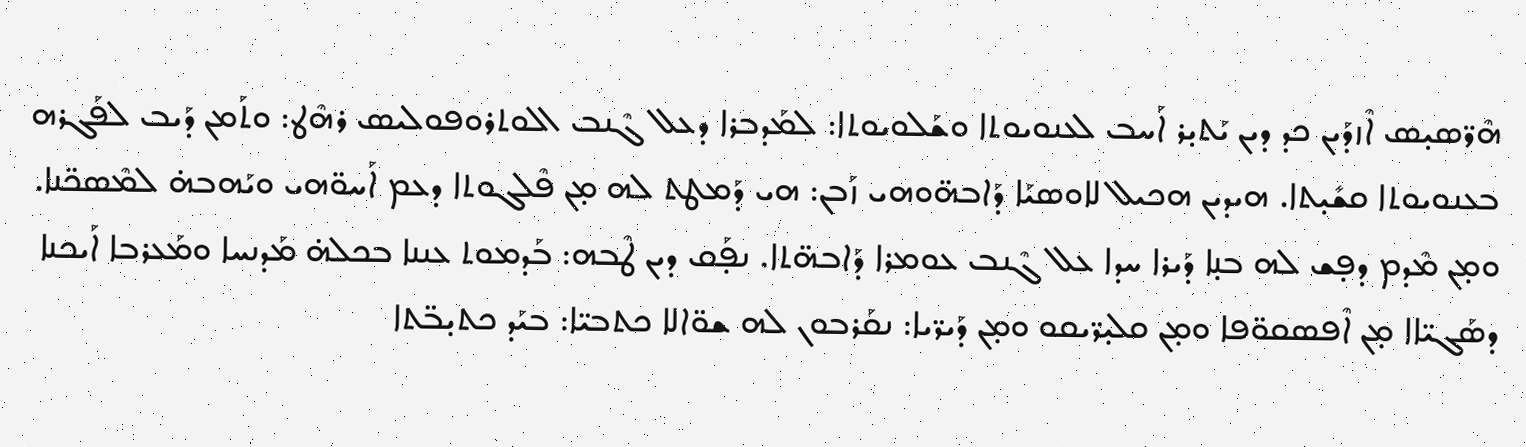ܗܶܪ̈ܣܝ̣ܣ ܐܶܙܕܰܝܢ ܟܕ ܕܝܢ ܝܰܬܝ̣ܪ ܐܰܚܒ ܠܥܢܘܝܘܬܐ ܘܫܰܠܘܝܘܬܐ: ܠܡܰܕܒܪܐ ܕܥܠ ܓܶܢܒ ܐܠܘܬܪܘܦܘܠܝܣ ܪܗܶܛ: ܘܬܰܡܢ ܕܰܝܒ ܠܦܰܓܪܗ ܒܥܢܘܝܘܬܐ ܩܫܺܝ̣ܬܐ. ܗܝܕܝܢ ܗܟܝܠ ܠܐܘܣܝܰܐ ܕܰܐܒܗ̈ܘܗܝ ܙܰܒܢ: ܗܝ ܕܰܡܛܬ ܠܗ ܡ̣ܢ ܦܶܠܓܘܬܐ ܕܥܡ ܐܰܚܘ̈ܗܝ ܘܝܰܗܒܗ̇ ܠܡܶܣܟ̈ܢܐ. ܘܡ̣ܢ ܡܶܕܡ ܕܦ̣ܫ ܠܗ ܒܢ̣ܐ ܕܰܝܪܐ ܚܕܐ ܥܠ ܓܶܢܒ ܥܘܡܪܐ ܕܰܐܒܗ̈ܬܐ. ܢܦ̣ܰܩ ܕܝܢ ܛܶܒܗ: ܒܰܕܡܘܬ ܥܢܢܐ ܒܟܠܗ̇ ܡܰܕܢܚܐ ܘܡܰܥܪܒܐ ܐܰܝܟܢܐ ܕܣܰܓܝ̈ܐܐ ܡ̣ܢ ܐܶܦܣܩܘ̈ܦܐ ܘܡ̣ܢ ܩܠܝ̣ܪ̈ܝܩܘ ܘܡ̣ܢ ܕܰܝܪ̈ܝܐ: ܢܩܰܪܒܘܢ ܠܗ ܫܘ̈ܐܠܐ ܟܬܒܝ̈ܐ: ܒܝܰܕ ܟܬܝ̣ܒ̈ܬܐ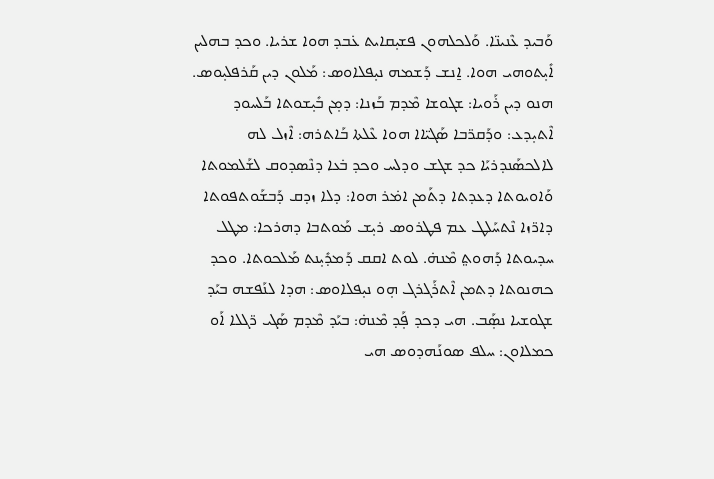ܘܰܒܝܕ ܥܶܢܝܢ̈ܐ. ܘܰܠܟܠܗܘܢ ܦܫܝ̣ܩܐܝܬ ܥ̇ܒܕ ܗܘܐ ܫܪܝܐ. ܘܟܕ ܒܗܠܝܢ ܐܺܝ̣ܬܘܗܝ ܗܘܐ. ܐ̱ܢܫ ܕܰܫܡܗ ܢܝ̣ܦܠܐܘܣ: ܡܰܠܘܢ ܕܝܢ ܩܰܪܦܠܝ̣ܘܣ. ܗܢܘ ܕܝܢ ܪܰܘܝܐ: ܫܓܘܫܐ ܡܶܕܡ ܒܰܙܢܐ: ܕܡ̣ܢ ܒܺܝ̣ܫܘܬܐ ܒܰܠܚܘܕ ܐܶܬܝ̣ܕܥ: ܘܕܰܩܪ̈ܒܐ ܣܰܓܝ̈ܐܐ ܗܘܐ ܥܶܠܬܐ ܒܰܐܬܪܗ: ܐܶܙܠ ܠܗ ܠܐܠܟܣܰܢܕܪܝܰܐ ܟܕ ܫܓܫ ܘܕܠܚ ܘܟܕ ܒ̇ܥܐ ܕܢܶܣܕܘܩ ܠܫܰܠܡܘܬܐ ܘܰܐܘܝܘܬܐ ܕܥܕܬܐ ܕܬܰܡܢ ܐܡ̇ܪ ܗܘܐ: ܕܠܐ ܙܕܩ ܕܰܒܫܰܘܬܦܘܬܐ ܕܐܪ̈ܙܐ ܢܶܬܚܰܠܛ ܥܡ ܦܛܪܘܣ ܪܝ̣ܫ ܡܰܘܬܒܐ ܕܗܪܟܐ: ܡܛܠ ܚܕܝܘܬܐ ܕܰܗܘܬ݀ ܡܶܢܗ̇. ܠܘܬ ܐܩܩ ܕܰܡܕܺܝ̣ܢܬ ܡܰܠܟܘܬܐ. ܘܟܕ ܟܗܢܘܬܐ ܕܬܡܢ ܐܶܬܪܰܓܪܓ ܗ̣ܘ ܢܝ̣ܦܠܐܘܣ: ܗܕܐ ܠܢܰܦܫܗ ܒܝܰܕ ܫܓܘܫܝܐ ܢܣ̣ܰܒ. ܗܝ ܕܟܕ ܦ̣ܰܕ ܡܶܢܗ̇: ܒܝܰܕ ܡܶܕܡ ܣܰܓܝ ܪ̈ܓܠܐ ܐܰܘ ܟܡܠܐܘܢ: ܚܠܦ ܣܘܢܰܗܕܘܣ ܗܝ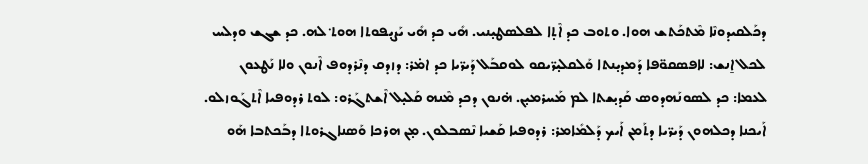ܕܟܰܠܩܝܕܘܢܶܐ ܡܶܬܟܰܬܫ ܗܘܐ. ܘܬܘܒ ܟܕ ܐܶܬ̣ܐ ܠܦܠܣܛܝ̣ܢܝ. ܗܺܝ ܟܕ ܗܺܝ ܝܰܨܝ̣ܦܘܬܐ ܗܘܬ݀ ܠܗ. ܟܕ ܫܓܫ ܘܕܠܚ ܠܟܠ ܐ̱ܢܫ: ܠܐܦܣܩܘ̈ܦܐ ܕܰܡܕܝ̣ܢܬܐ ܘܰܠܩܠܝ̣ܪ̈ܝܩܘ ܠܘܩܒܰܠ ܕܰܝܪ̈ܝܐ ܟܕ ܐܡ̇ܪ: ܕܙܕܩ ܕܢܶܪܕܘܦ ܐܶܢܘܢ ܘܠܐ ܢܰܛܥܘܢ ܠܥܡܐ: ܟܕ ܠܣܘܢܰܗܕܘܣ ܩܰܕܝ̣ܫܬܐ ܠܡ ܡܰܚܪܡܝ̣ܢ. ܗ̇ܢܘܢ ܕܟܕ ܡܶܢܗ ܩܰܠܝ̣ܠ ܐܶܫܬܓܰܪܘ: ܠܘܬ ܪܕܘܦܝܐ ܐܶܬܓܰܘܙܠܘ. ܐܰܝܟܢܐ ܕܟܠܗܘܢ ܕܰܝܪ̈ܝܐ ܕܬܰܡܢ ܐܰܝܟ ܕܰܠܡܺܐܡܪ: ܪܕܘܦܝܐ ܩܰܫܝܐ ܢܶܣܒܠܘܢ. ܡ̣ܢ ܗܪܟܐ ܘܰܣܢܐܓܪܘܬܐ ܕܒܰܟܬܒܐ ܗܰܘ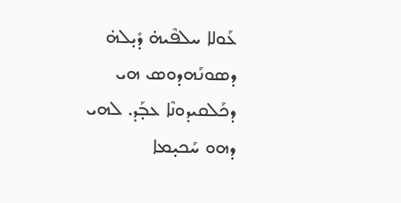ܥܰܘܠܐ ܚܠܦܶܝܗ̇ ܕܺܝ̣ܠܗ̇ ܕܣܘܢܰܗܕܘܣ ܗܝ ܕܟܰܠܩܝܕܘܢܶܐ ܥܒ̣ܰܕ. ܠܗܝ ܕܗܘ ܚܰܟܝ̣ܡܐ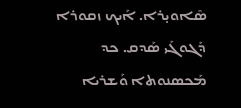ܣܶܐܘܝ̣ܪܐ. ܐܰܝܟ ܙܩܘܪܐ ܕܰܓܘܓܰܝ ܣܰܕܩ. ܟܕ ܡܰܟܣܢܘܬܐ ܘܰܫܪܝܐ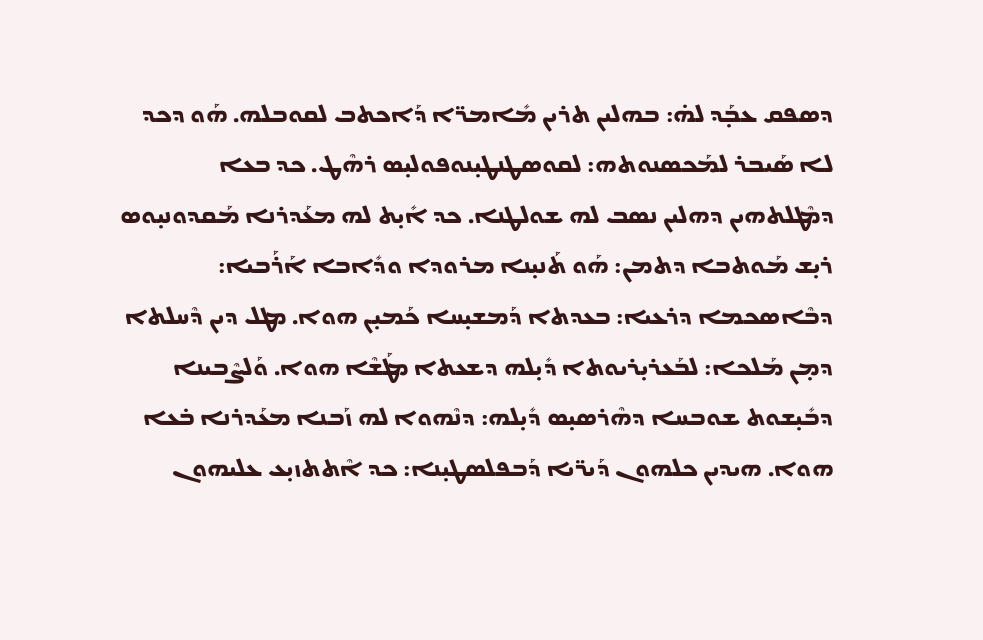ܕܣܦܩ ܥܒ̣ܰܕ ܠܗ̇: ܒܗܠܝܢ ܬܪܝܢ ܡܺܐܡܪ̈ܐ ܕܰܐܟܬܒ ܠܩܘܒܠܗ. ܗܰܘ ܕܟܕ ܠܐ ܣܰܝܒܪ ܠܡܰܟܣܢܘܬܗ: ܠܩܘܣܛܢܛܝ̣ܢܘܦܘܠܝ̣ܣ ܪܗܶܛ. ܟܕ ܒܥܐ ܕܡܶܛܠܬܗܝܢ ܕܗܠܝܢ ܢܣܒ ܠܗ ܫܘܠܛܢܐ. ܟܕ ܐܺܝ̣ܬ ܠܗ ܡܥܰܕܪܢܐ ܡܰܩܕܘܢܝ̣ܘܣ ܪܝ̣ܫ ܡܰܘܬܒܐ ܕܬܡܢ: ܗܰܘ ܬܰܢܝ̣ܢܐ ܡܪܘܕܐ ܘܕܺܐܒܐ ܐܰܪܰܒܝܐ: ܕܒܶܐܣܟܡܐ ܕܪܥܝܐ: ܒܥܕܬܐ ܕܰܡܫܝ̣ܚܐ ܟܰܡܝ̣ܢ ܗܘܐ. ܡܛܠ ܕܝܢ ܕܶܚܠܬܐ ܕܡ̣ܢ ܡܰܠܟܐ: ܠܒܰܥܪܝ̣ܪܝܘܬܐ ܕܺܝ̣ܠܗ ܕܫܥܬܐ ܡܛܰܫܶܐ ܗܘܐ. ܘܰܠܨܶܒܝܢܐ ܕܒܺܝ̣ܫܘܬ ܫܘܒܚܐ ܕܗܶܪܣܝ̣ܣ ܕܺܝ̣ܠܗ: ܕܢܶܗܘܐ ܠܗ ܙܰܒܢܐ ܡܥܰܕܪܢܐ ܒ̇ܥܐ ܗܘܐ. ܗܝܕܝܢ ܟܠܗܘܢ ܕܰܝܪ̈ܝܐ ܕܰܒܦܠܣܛܝ̣ܢܐ: ܟܕ ܐܶܬܬܙܝ̣ܥ ܥܠܝܗܘܢ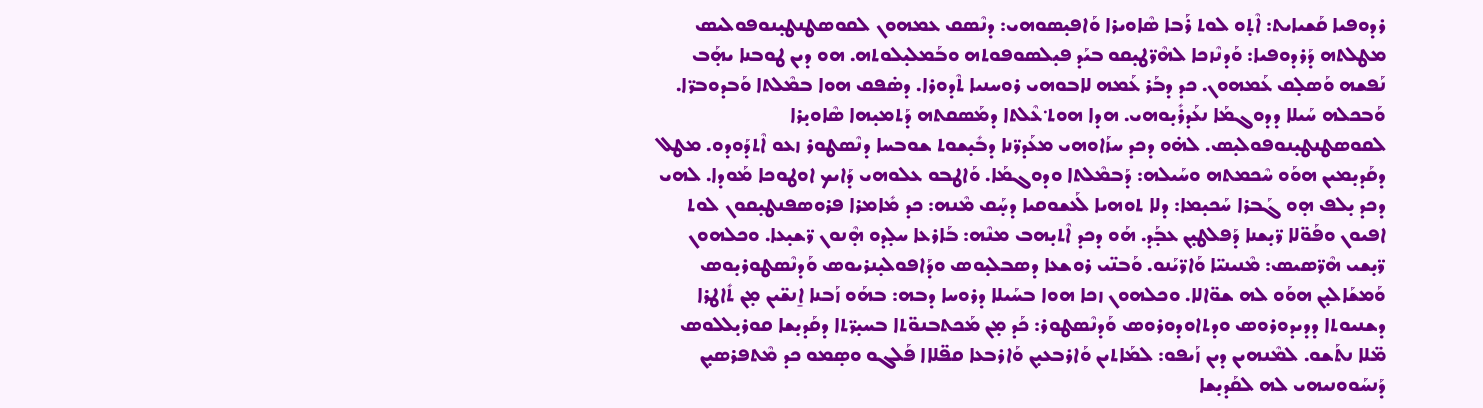ܪܕܘܦܝܐ ܩܰܫܝܐܝܬ: ܐܶܬ̣ܘ ܠܘܬ ܪܰܒܐ ܣܶܐܘܝܪܐ ܘܰܐܦܝ̣ܣܘܗܝ: ܕܢܶܣܩ ܥܡܗܘܢ ܠܩܘܣܛܢܛܝ̣ܢܘܦܘܠܝܣ ܡܛܠܬܗ ܕܰܪܕܘܦܝܐ: ܘܰܕܢܶܙܟܐ ܠܗܶܪ̈ܛܝ̣ܩܘ ܒܝܰܕ ܦܝ̣ܠܣܘܦܘܬܗ ܘܒܰܡܠܝ̣ܠܘܬܗ. ܗܘ ܕܝܢ ܛܘܒܢܐ ܝܗ̣ܰܒ ܢܰܦܫܗ ܘܰܣܠ̣ܩ ܥܰܡܗܘܢ. ܟܕ ܕܒܰܪ ܥܰܡܗ ܠܐܒܘܗܝ ܪܘܚܢܝܐ ܬܶܕܘܪܐ. ܕܣ̇ܦܩ ܗܘܐ ܒܡܶܠܬܐ ܘܰܒܕܘܒܪ̈ܐ. ܘܰܒܟܠܗ ܚܰܝܠܐ ܕܕܘܓܡܰܐ ܢܥܰܕܪܺܝ̣ܘܗܝ. ܗܕܐ ܗܘܬ݀ ܥܶܠܬܐ ܕܡܰܣܩܬܗ ܕܰܬܡܝ̣ܗܐ ܣܶܐܘܝ̣ܪܐ ܠܩܘܣܛܢܛܝ̣ܢܘܦܘܠܝ̣ܣ. ܠܗ̇ܘ ܕܟܕ ܚܙܰܐܘܗܝ ܡܥܰܕܪ̈ܢܐ ܕܒܺܝ̣ܫܘܬ ܫܘܒܚܐ ܕܢܶܣܛܘܪ ܙܥܘ ܐܶܬܕܰܘܕܘ. ܡܛܠ ܕܩܰܕܝ̣ܡܝܢ ܗܘܰܘ ܚܶܟܡܬܗ ܘܚܰܝܠܗ: ܕܰܒܡܶܠܬܐ ܘܕܘܓܡܰܐ. ܘܰܐܛܒܘ ܥܠܘܗܝ ܕܰܐܝܟ ܐܘܛܘܟܐ ܡܰܘܕܐ. ܠܗܝ ܕܟܕ ܝ̣ܠܦ ܗ̣ܘ ܓܰܒܪܐ ܚܰܟܝ̣ܡܐ: ܕܠܐ ܬܘܗܝܐ ܠܰܥܫܘܩܝܐ ܕܚ̣ܰܩ ܡܶܢܗ: ܟܕ ܡܺܐܡܪܐ ܦܪܘܣܦܢܛܝ̣ܩܘܢ ܠܘܬ ܐܦܝܘܢ ܘܦܰܘ̈ܠܐ ܪ̈ܝ̣ܫܢܐ ܕܰܦܠܛܝ̣ܢ ܥܒ̣ܰܕ. ܗܰܘ ܕܟܕ ܐܶܬܝ̣ܗܒ ܡܢܶܗ: ܒܰܐܪܥܐ ܚܠ̣ܕܘ ܗ̣ܶܢܘܢ ܪ̈ܫܝ̣ܥܐ. ܘܟܠܗܘܢ ܪ̈ܝ̣ܫܝ ܗܶܪ̈ܣܝܣ: ܡܶܢܝܢܝ̈ܐ ܘܰܐܪ̈ܝܰܢܘ. ܘܰܒܢ̈ܝ ܪܘܫܥܐ ܕܣܒܠܝ̣ܘܣ ܘܕܰܐܦܘܠܝ̣ܢܪܝܘܣ ܘܰܕܢܶܣܛܘܪܝ̣ܘܣ ܘܰܡܫܰܐܠܝ̣ܢ ܗܘܰܘ ܠܗ ܫܘ̈ܐܠܐ. ܘܟܠܗܘܢ ܙܟܐ ܗܘܐ ܒܚܰܝܠܐ ܕܪܘܚܐ ܕܒܗ: ܒܗܰܘ ܙܰܒܢܐ ܐ̱ܢܫ̈ܝܢ ܡ̣ܢ ܬܺܐܛܪܐ ܕܫܢܝܘܬܐ ܕܕܝܕܘܪܘܣ ܘܕܬܐܘܕܘܪܘܣ ܘܰܕܢܶܣܛܘܪ: ܟܰܕ ܡ̣ܢ ܡܰܟܬܒܢܘ̈ܬܐ ܒܚܝ̣ܪ̈ܬܐ ܕܩܰܕܝ̣ܫܐ ܩܘܪܝ̣ܠܠܘܣ ܡ̈ܠܐ ܢܬܰܫܘ. ܠܡܶܢܗܝܢ ܕܝܢ ܙܰܝܦܘ: ܠܡܰܐܬܝܢ ܘܰܐܪܒܥܝ̣ܢ ܘܰܐܪܒܥܐ ܩܦ̈ܠܐܐ ܦܰܠܓܘ ܘܣ̣ܡܘ ܟܕ ܡܶܬܦܪܣܝ̣ܢ ܕܰܢܚܰܘܘܢܝܗܝ ܠܗ ܠܩܰܕܝ̣ܫܐ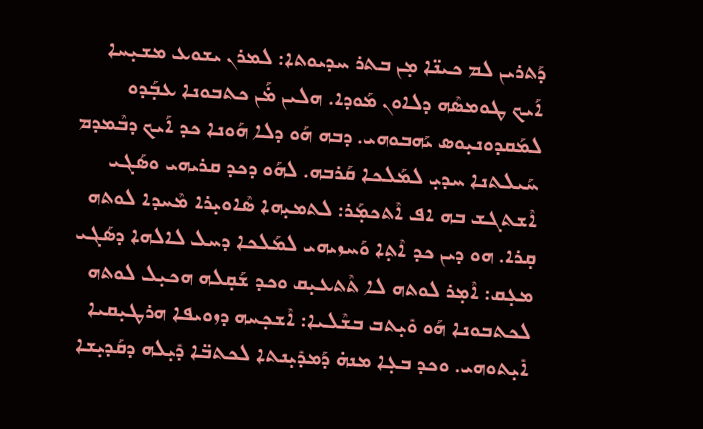ܕܰܬܪܝܢ ܠܡ ܟܝܢ̈ܐ ܡ̣ܢ ܒܬܪ ܚܕܝܘܬܐ: ܠܡܪܢ ܝܫܘܥ ܡܫܝ̣ܚܐ ܐܰܝܟ ܛܘܡܣܶܗ ܕܠܐܘܢ ܡܰܘܕܐ. ܗܠܝܢ ܡ̇ܰܢ ܟܬܒܘܢܐ ܥܒ̣ܰܕܘ ܠܡܰܩܕܘܢܝ̣ܘܣ ܝܰܗܒܘܗܝ. ܕܒܗ ܗܰܘ ܕܠܐ ܗܰܘܢܐ ܟܕ ܐܰܝܟ ܕܒܶܡܕܡ ܚܰܝܠܬܢܐ ܚܕܝ̣ ܠܡܰܠܟܐ ܩܰܪܒܗ. ܠܗܰܘ ܕܟܕ ܩܪܝܗܝ ܘܣܰܓܝ ܐܶܫܬܓܫ ܒܗ ܐܦ ܐܶܬܟܡ̣ܰܪ: ܠܬܡܝ̣ܗܐ ܣܶܐܘܝ̣ܪܐ ܡܶܚܕܐ ܠܘܬܗ ܩ̣ܪܐ. ܗܘ ܕܝܢ ܟܕ ܐܶܬ̣ܐ ܘܰܚܙܝܗܝ ܠܡܰܠܟܐ ܕܚܠ ܠܐܠܗܐ ܕܣܰܓܝ ܡܥ̣ܩ: ܐܶܡ̣ܪ ܠܘܬܗ ܠܐ ܬܶܬܥܝ̣ܩ ܘܟܕ ܫܰܩ̣ܠܗ ܗܟܝ̣ܠ ܠܘܬܗ ܠܟܬܒܘܢܐ ܗܰܘ ܘܺܝ̣ܬܒ ܒܫܶܠܝܐ: ܐܶܫܟ̣ܚܗ ܕܙܘܝܦܐ ܗܪܛܝ̣ܩܝܐ ܐܺܝ̣ܬܘܗܝ. ܘܟܕ ܒܥ̣ܐ ܡܢܗ̇ ܕܰܡܕܺܝ̣ܢܬܐ ܠܟܬܒ̈ܐ ܕܺܝ̣ܠܗ ܕܩܰܕܝ̣ܫܐ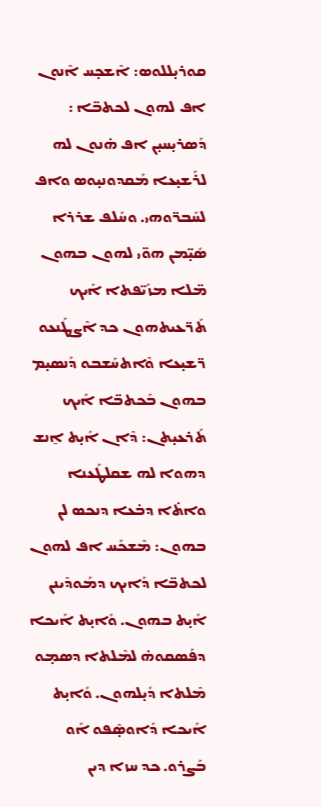ܩܘܪܝ̣ܠܠܘܣ: ܐܶܫܟ̣ܚ ܐܶܢܘܢ ܐܦ ܠܗܘܢ ܠܟܬܒ̈ܐ : ܕܰܣܪܝ̣ܚܝ̣ܢ ܐܦ ܗ̇ܢܘܢ ܠܗ ܠܪܰܫܝ̣ܥܐ ܡܰܩܕܘܢܝ̣ܘܣ ܘܐܦ ܠܚܰܒܪ̈ܘܗܝ. ܘܚܰܠܦ ܫܪܪܐ ܣܺܝ̣̈ܡܢ ܗܘ̈ܝ ܠܗܘܢ ܒܗܘܢ ܡ̈ܠܐ ܡܙܰܝ̈ܦܬܐ ܐܰܝܟ ܬܰܪ̈ܥܝܬܗܘܢ ܟܕ ܐܶܨܛܰܢܥܘ ܪ̈ܫܝ̣ܥܐ ܘܶܐܬܚܰܫܒܘ ܕܰܢܣܝ̣ܡ ܒܗܘܢ ܒܰܟܬܒ̈ܐ ܐܰܝܟ ܬܰܪܥܝ̣ܬܢ: ܕܶܐܢ ܐܺܝ̣ܬ ܐ̱ܢܫ ܕܗܘܐ ܠܗ ܫܩܠܛܰܥܢܐ ܘܐܬ̇ܐ ܕܒ̇ܥܐ ܕܢܟܣ ܠܢ ܒܗܘܢ: ܡܶܫܟܰܚ ܐܦ ܠܗܘܢ ܠܟܬܒ̈ܐ ܕܰܐܝܟ ܕܡܰܘܕܶܝܢܢ ܐܺܝ̣ܬ ܒܗܘܢ. ܘܺܐܝ̣ܬ ܐܰܝܟܐ ܕܦܰܣܩܘܗ̇ ܠܡܶܠܬܐ ܕܣܡ̣ܘ ܡܶܠܬܐ ܕܺܝ̣ܠܗܘܢ. ܘܺܐܝ̣ܬ ܐܰܝܟܐ ܕܰܐܘܣ̣ܶܦܘ ܐܰܘ ܒܰܨܪܘ. ܟܕ ܚܙܐ ܕܝܢ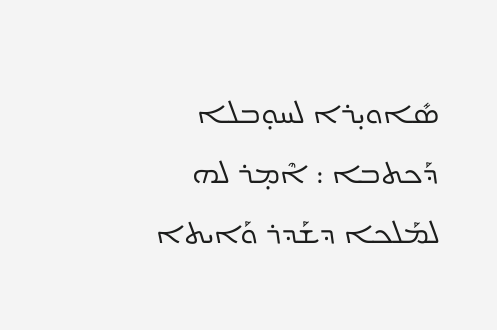ܣܺܐܘܝ̣ܪܐ ܠܚܘ̣ܒܠܐ ܕܰܟܬܒܐ : ܐܶܡ̣ܪ ܠܗ ܠܡܰܠܟܐ ܕܫܰܕܪ ܘܰܐܝܬܐ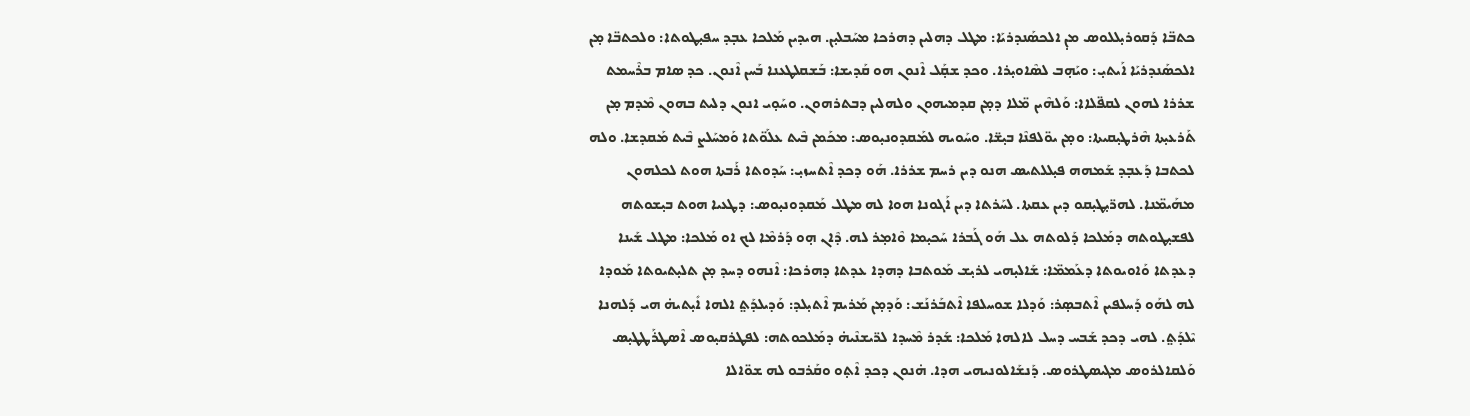ܟܬܒ̈ܐ ܕܰܩܘܪܝ̣ܠܠܘܣ ܡܢ̣ ܐܠܟܣܰܢܕܪܝܰܐ: ܡܛܠ ܕܗܠܝܢ ܕܗܪܟܐ ܡܚܰܒܠܝ̣ܢ. ܗܝܕܝܢ ܡܰܠܟܐ ܥܒ̣ܕ ܚܦܝ̣ܛܘܬܐ: ܘܠܟܬܒ̈ܐ ܡ̣ܢ ܐܠܟܣܰܢܕܪܝܰܐ ܐܰܝܬܝ̣: ܘܝܰܗ̣ܒ ܠܣܶܐܘܝ̣ܪܐ. ܘܟܕ ܫܩ̣ܰܠ ܐܶܢܘܢ ܗܘ ܩܰܕܝܫܐ: ܒܰܫܩܠܛܥܢܐ ܒܰܚܢ ܐܶܢܘܢ. ܟܕ ܣܐܡ ܒܪܶܚܡܬ ܫܪܪܐ ܠܗܘܢ ܠܩܦ̈ܠܐܐ: ܘܰܠܗܶܝܢ ܡ̈ܠܐ ܕܡ̣ܢ ܩܕܡܝܗܘܢ ܘܠܗܠܝܢ ܕܒܬܪܗܘܢ. ܘܚܰܘ̣ܝ ܐܢܘܢ ܕܠܝܬ ܒܗܘܢ ܡܶܕܡ ܡ̣ܢ ܬܰܪܥܝ̣ܬܐ ܗܶܪܛܝ̣ܩܝܬܐ: ܘܡ̣ܢ ܝܘ̈ܠܦܢܶܐ ܒܝ̣ܫ̈ܐ. ܘܚܰܘܝܗ ܠܡܰܩܕܘܢܝ̣ܘܣ: ܡܟܰܡܢ ܒܶܝܬ ܥܠܰܘ̈ܬܐ ܘܰܡܚܰܠܨ ܒܶܝܬ ܡܰܩܕܫܐ. ܘܠܗ ܠܟܬܒܐ ܕܰܥܒ̣ܕ ܫܰܡܗܗ ܦܝ̣ܠܠܬܝܣ ܗܢܘ ܕܝܢ ܪܚܡ ܫܪܪܐ. ܗܰܘ ܕܟܕ ܐܶܬܚܙܝ̣: ܚܰܕܘܬܐ ܪܰܒܬܐ ܗܘܬ ܠܟܠܗܘܢ ܡܗܰܝܡ̈ܢܐ. ܠܗܪ̈ܝ̣ܛܝ̣ܩܘ ܕܝܢ ܥܩܬܐ. ܠܚܰܪܬܐ ܕܝܢ ܐܰܓܘܢܐ ܗܘܐ ܠܗ ܡܛܠ ܡܰܩܕܘܢܝ̣ܘܣ: ܕܛܥܝܐ ܗܘܬ ܒܝ̣ܫܘܬܗ ܠܦܫܝ̣ܛܘܬܗ ܕܡܰܠܟܐ ܕܰܠܘܬܗ ܥܠ ܗܰܘ ܓܰܒܪܐ ܚܰܟܝ̣ܡܐ ܘܶܐܡ̣ܪ ܠܗ. ܕܶܐܢ ܗ̣ܘ ܕܰܪܡܶܐ ܠܟ ܐܘ ܡܰܠܟܐ: ܡܛܠ ܫܰܝܢܐ ܕܥܕܬܐ ܘܰܐܘܝܘܬܐ ܕܥܰܡܡ̈ܐ: ܫܰܐܠܝ̣ܗܝ ܠܪܝ̣ܫ ܡܰܘܬܒܐ ܕܗܕܐ ܥܕܬܐ ܕܗܪܟܐ: ܐܶܢܗܘ ܕܚܕ ܡ̣ܢ ܬܠܝ̣ܬܝܘܬܐ ܡܰܘܕܐ ܠܗ ܠܗܰܘ ܕܰܚܠܦܝܢ ܐܶܬܒܣ̣ܪ: ܘܰܕܠܐ ܫܘܚܠܦܐ ܐܶܬܒܰܪܢܰܫ: ܘܰܕܡ̣ܢ ܡܰܪܝܡ ܐܶܬܝ̣ܠܕ: ܘܰܕܝܠܕܰܬ݀ ܐܠܗܐ ܐܺܝ̣ܬܝܗ̇ ܗܝ ܕܰܠܗܢܐ ܝܶܠܕܰܬ݀. ܠܗܝ ܕܟܕ ܫܰܒܚ ܕܚܠ ܠܐܠܗܐ ܡܰܠܟܐ: ܫܰܕܪ ܡܶܚܕܐ ܠܪ̈ܝܫܢܶܝܗ̇ ܕܡܰܠܟܘܬܗ: ܠܦܛܪܩܝ̣ܘܣ ܐܶܣܛܪܰܛܛܝ̣ܣ ܘܰܠܩܐܠܪܘܣ ܡܓܝܣܛܪܘܣ. ܕܰܢܫܰܐܠܘܢܝܗܝ ܗܕܐ. ܗ̇ܢܘܢ ܕܟܕ ܐܶܬ̣ܘ ܘܩܰܪܒܘ ܠܗ ܫܘ̈ܐܠܐ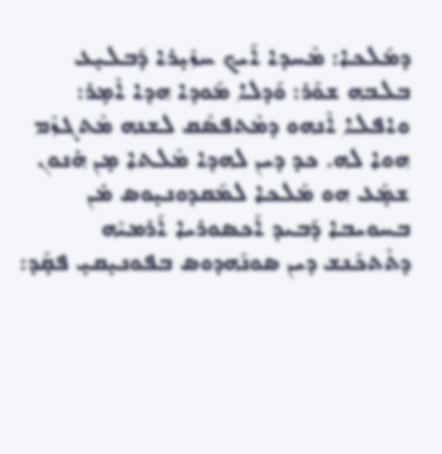ܕܡܰܠܟܐ: ܡܶܚܕܐ ܐܰܝܟ ܚܙܺܝ̣ܪܐ ܕܰܒܠܝ̣ܥ ܒܠܒܗ ܫܘܰܪ: ܘܰܕܠܐ ܡܰܘܕܐ ܗܕܐ ܐܶܡ̣ܪ: ܘܐܦܠܐ ܐܶܢܗܘ ܕܡܶܬܦܣܶܩ ܠܫܢܗ ܡܶܬܓܙܶܡ ܗܘܐ ܠܗ. ܟܕ ܕܝܢ ܠܗܕܐ ܡܶܠܬܐ ܡ̣ܢ ܗ̇ܢܘܢ ܫܡ̣ܰܥ ܗܘ ܡܰܠܟܐ ܠܡܰܩܕܘܢܝ̣ܘܣ ܡ̇ܢ ܒܚܘܝܒܐ ܕܰܒܝܕ ܐܰܟܣܘܪܝܐ ܐܰܪܡܝܶܗ ܕܬܶܬܟܰܢܫ ܕܝܢ ܣܘܢܰܗܕܘܣ ܒܦܘܢܝ̣ܩܝ̣ ܦܩ̣ܰܕ: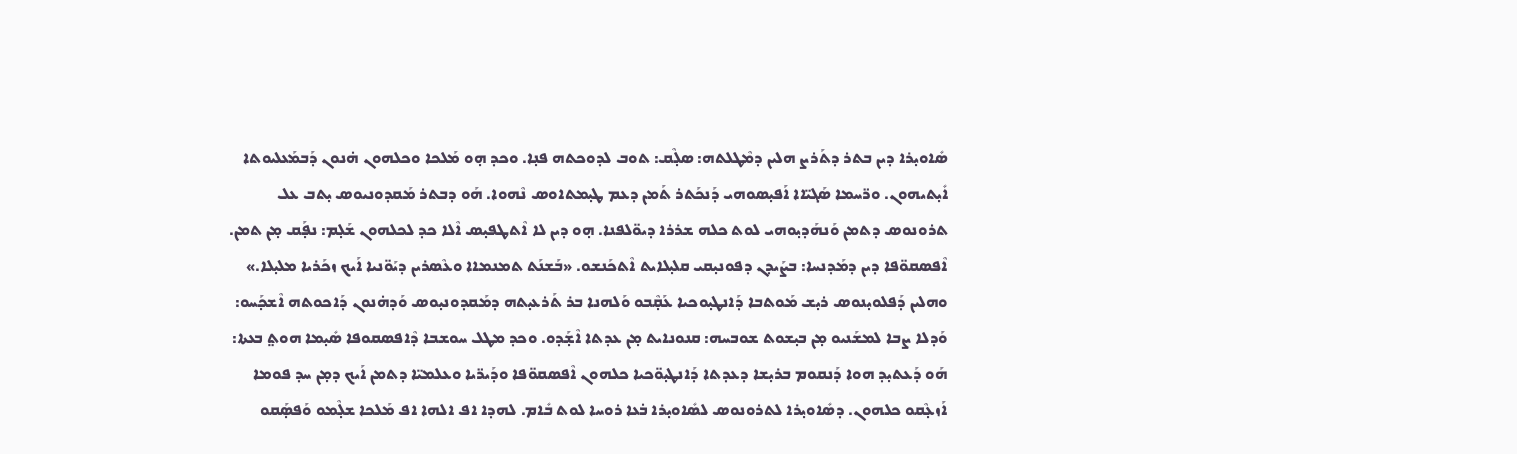ܣܺܐܘܝ̣ܪܐ ܕܝܢ ܒܬܪ ܕܬܰܪܨ ܗܠܝܢ ܕܡܶܛܠܬܗ: ܣܠ̣ܶܩ: ܬܘܒ ܠܕܘܟܬܗ ܦܢ̣ܐ. ܘܟܕ ܗ̣ܘ ܡܰܠܟܐ ܘܟܠܗܘܢ ܗ̇ܢܘܢ ܕܰܒܡܰܥܠܝܘܬܐ ܐܺܝ̣ܬܝܗܘܢ. ܘܪ̈ܚܡܐ ܣܰܓܝ̈ܐܐ ܐܰܦܝ̣ܣܘܗܝ ܕܰܢܟܰܬܪ ܬܰܡܢ ܕܥܡ ܛܝ̣ܡܬܐܘܣ ܢܶܗܘܐ. ܗܰܘ ܕܒܬܪ ܡܰܩܕܘܢܝܘܣ ܝ̣ܬܒ ܥܠ ܬܪܘܢܘܣ ܕܬܡܢ ܘܰܢܗܰܕܝ̣ܘܗܝ ܠܘܬ ܟܠܗ ܫܪܪܐ ܕܝܘ̈ܠܦܢܐ. ܗ̣ܘ ܕܝܢ ܠܐ ܐܶܬܛܦܝ̣ܣ ܐܶܠܐ ܟܕ ܠܟܠܗܘܢ ܫܰܠ̣ܡ: ܢܦ̣ܰܩ ܡ̣ܢ ܬܡܢ. ܐܶܦܣܩܘ̈ܦܐ ܕܝܢ ܕܡܰܕܢܚܐ: ܒܨܰܝܕܢ ܕܦܘܢܝ̣ܩܝ ܩܠܝ̣ܠܐܝܬ ܐܶܬܟܰܢܫܘ. «ܒܰܫܢܰܬ ܬܡܢܡܐܐ ܘܥܶܣܪܝܢ ܕܝܰܘ̈ܢܝܐ ܐܰܝܟ ܙܟܰܪܝܐ ܡܠܝ̣ܠܐ.» ܘܗܠܝܢ ܕܰܦܠܘܝ̣ܢܘܣ ܪܝ̣ܫ ܡܰܘܬܒܐ ܕܰܐܢܛܝ̣ܘܟܝܐ ܥܰܩ̣ܶܒܘ ܘܰܠܗܢܐ ܒܪ ܬܰܪܥܝ̣ܬܗ ܕܡܰܩܕܘܢܝ̣ܘܣ ܘܰܕܗ̇ܢܘܢ ܕܰܐܟܘܬܗ ܐܶܫܟ̣ܰܚܘ: ܘܰܕܠܐ ܨܒܐ ܠܡܫܰܢܝܘ ܡ̣ܢ ܒܝ̣ܫܘܬ ܫܘܒܚܗ: ܩܢܘܢܐܝܬ ܡ̣ܢ ܥܕܬܐ ܐܶܫ̣ܰܕܘ. ܘܟܕ ܡܛܠ ܚܘܫܒܐ ܕܶܐܦܣܩܘܦܐ ܣܺܝ̣ܡܐ ܗܘܬ݀ ܒܥܬܐ: ܗܰܘ ܕܰܥܬܝ̣ܕ ܗܘܐ ܕܰܢܩܘܡ ܒܪܝ̣ܫܐ ܕܥܕܬܐ ܕܰܐܢܛܝ̣ܘ̈ܟܝܐ ܟܠܗܘܢ ܐܶܦܣܩܘ̈ܦܐ ܘܕܰܝܪ̈ܝܐ ܘܥܠܡܝ̈ܐ ܕܬܡܢ ܐܰܝܟ ܕܡ̣ܢ ܚܕ ܦܘܡܐ ܐܰܙܥ̣ܶܩܘ ܟܠܗܘܢ. ܕܣܺܐܘܝ̣ܪܐ ܠܬܪܘܢܘܣ ܠܣܺܐܘܝ̣ܪܐ ܒ̇ܥܐ ܪܘܚܐ ܠܘܬ ܒܺܐܡ. ܠܗܕܐ ܐܦ ܐܠܗܐ ܐܦ ܡܰܠܟܐ ܫܠ̣ܶܡܘ ܘܰܦܣ̣ܰܩܘ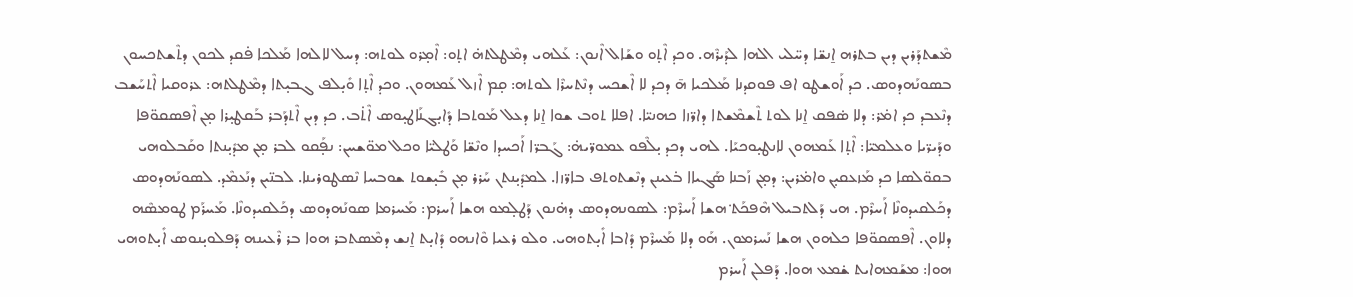ܡܶܫܬܕܰܪܝܢ ܕܝܢ ܒܬܪܗ ܐ̱ܢܫ̈ܐ ܕܚ̈ܠܝ ܐܠܗܐ ܠܕܰܝܪܶܗ. ܘܟܕ ܐܶܬ̣ܘ ܘܫܰܐܠ ܐܶܢܘܢ: ܥܰܠܗܝ ܕܡܶܛܠܬܗ̇ ܐܬ̣ܘ: ܐܶܡ̣ܪܘ ܠܘܬܗ: ܕܚܠ ܠܐܠܗܐ ܡܰܠܟܐ ܦ̇ܩܕ ܠܟܘܢ ܕܬܶܫܬܟܚܘܢ ܒܣܘܢܰܗܕܘܣ. ܟܕ ܐܰܘܫܛܘ ܐܦ ܦܘܩܕܢܐ ܡܰܠܟܝܐ ܗ̄ ܕܟܕ ܠܐ ܐܶܫܟܚ ܕܢܶܬܚܪܶܐ ܠܘܬܗ: ܩ̣ܡ ܐܶܙܠ ܥܰܡܗܘܢ. ܘܟܕ ܐܶܬ̣ܐ ܘܺܝ̣ܠܦ ܓܒܝ̣ܬܐ ܕܡܶܛܠܬܗ: ܥܪܘܩܝܐ ܐܶܬܚܰܫܒ ܕܢܶܥܒܕ ܟܕ ܐܡ̇ܪ: ܕܠܐ ܣ̇ܦܩ ܐ̱ܢܐ ܠܘܬ ܬܶܫܡܶܫܬܐ ܕܐܪ̈ܙܐ ܟܗܢܝ̈ܐ. ܐܦܠܐ ܬܘܒ ܫܘܐ ܐ̱ܢܐ ܕܥܠ ܡܰܘܬܒܐ ܕܺܐܝ̣ܓܢܰܐܛܝ̣ܘܣ ܐܶܬ̇ܒ. ܟܕ ܕܝܢ ܐܶܬܕܰܒܪ ܒܰܩܛܝ̣ܪܐ ܡ̣ܢ ܐܶܦܣܩܘ̈ܦܐ ܘܕܰܝܪ̈ܝܐ ܘܥܠܡܝ̈ܐ: ܐܶܬ̣ܐ ܥܰܡܗܘܢ ܠܐܢܛܝ̣ܘܟܝܰܐ. ܠܗܝ ܕܟܕ ܝ̣ܠܶܦܘ ܥܡܘܪ̈ܝܗ̇: ܓܰܒܪ̈ܐ ܐܰܟܚܕܐ ܘܢܶܫ̈ܐ ܘܰܛܠܝ̈ܐ ܘܟܠ ܡܘ̈ܫܚܢ: ܢܦ̣ܰܩܘ ܠܒܪ ܡ̣ܢ ܡܕܺܝ̣ܢܬܐ ܘܩܰܒܠܘܗܝ ܒܩܘ̈ܠܣܐ ܟܕ ܡܰܙܥܩܝ̣ܢ ܘܐܡ̇ܪܝܢ: ܕܡ̣ܢ ܙܰܒܢܐ ܣܰܓܝܐܐ ܒ̇ܥܝܢܢ ܕܢܶܫܬܘܬܦ ܒܐܪ̈ܙܐ. ܠܡܕܺܝ̣ܢܬܢ ܚܰܪܪ ܡ̣ܢ ܒܺܝ̣ܫܘܬ ܫܘܒܚܐ ܢܶܣܛܘܪܝܢܐ. ܠܒܢ̈ܝܢ ܕܢܰܥܡܶܕ. ܠܣܘܢܰܗܕܘܣ ܕܟܰܠܩܝܕܘܢܶܐ ܐܰܚܪܶܡ. ܗܝ ܕܰܠܬܒܝܠ ܗܶܦܟܰܬ݀ ܗܫܐ ܐܰܚܪܶܡ: ܠܣܘܢܗܕܘܣ ܕܗ̇ܢܘܢ ܕܰܛܠ̣ܡܘ ܗܫܐ ܐܰܚܪܡ: ܡܰܚܪܡܐ ܣܘܢܰܗܕܘܣ ܕܟܰܠܩܝܕܘܢܶܐ. ܡܰܚܪܰܡ ܛܘܡܣܶܗ ܕܠܐܘܢ. ܐܶܦܣܩܘ̈ܦܐ ܟܠܗܘܢ ܗܫܐ ܢܰܚܪܡܘܢ. ܗܰܘ ܕܠܐ ܡܰܚܪܶܡ ܕܺܐܒܐ ܐܺܝ̣ܬܘܗܝ. ܘܠܘ ܪܥܝܐ ܘܶܐܢܗܘ ܕܺܐܝ̣ܬ ܐ̱ܢܫ ܕܡܶܣܬܒܪ ܗܘܐ ܒܪ ܪܶܥܝܢܗ ܕܰܦܠܘܝ̣ܢܘܣ ܐܺܝ̣ܬܘܗܝ ܗܘܐ: ܡܫܰܡܗܐܝܬ ܫ̇ܡܥ ܗܘܐ. ܕܰܦܠܢ ܐܰܚܪܡ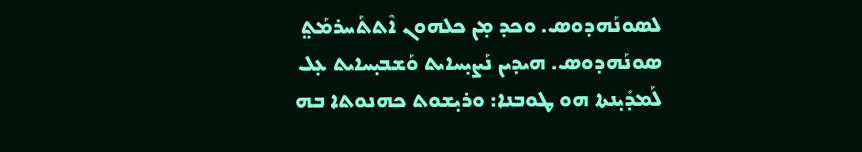ܠܣܘܢܰܗܕܘܣ. ܘܟܕ ܡ̣ܢ ܟܠܗܘܢ ܐܶܬܬܰܚܪܡܰܬ݀ ܣܘܢܰܗܕܘܣ. ܗܝܕܝܢ ܢܰܨܝ̣ܚܐܝܬ ܘܰܫܒܝ̣ܚܐܝܬ ܥ̣ܠ ܠܰܡܕܺܝ̣ܢܬܐ ܗܘ ܛܘܒܢܐ: ܘܪܝ̣ܫܘܬ ܟܗܢܘܬܐ ܒܗ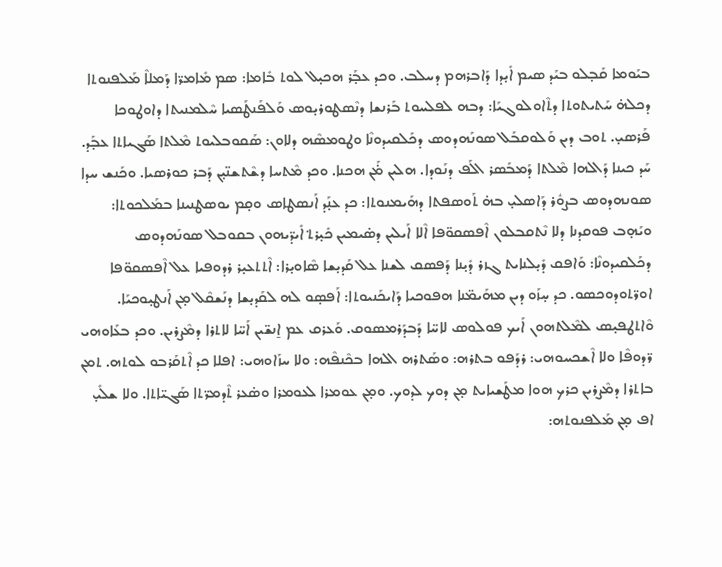ܒܝܰܘܡܐ ܩܰܒ̣ܠܘ ܒܝܰܕ ܣܝܡ ܐܺܝ̣ܕܐ ܕܰܐܒܪܗܡ ܕܚܠܒ. ܘܟܕ ܥܒ̣ܰܪ ܗܟܝ̣ܠ ܠܘܬ ܒܺܐܡܐ: ܣܡ ܡܺܐܡܪ̈ܐ ܕܰܡܠܐܶ ܡܰܠܦܢܘܬܐ ܕܟܠܗ̇ ܚܰܬܝܬܘܬܐ ܕܬܶܐܘܠܘܓܝܰܐ: ܕܒܗ ܠܦܠܚܘܬ ܒܰܪܢܫܐ ܕܢܶܣܛܘܪܝ̣ܘܣ ܘܰܠܦܰܢܛܰܣܝܐ ܚܶܠܡܢܝܬܐ ܕܐܘܛܘܟܐ ܦܰܪܣܝ̣. ܬܘܒ ܕܝܢ ܘܰܠܘܩܒܰܠ ܣܘܢܰܗܕܘܣ ܕܟܰܠܩܝܕܘܢܶܐ ܘܛܘܡܣܶܗ ܕܠܐܘܢ: ܣܰܩܘܒܠܝܘܬ ܡܶܠܬܐ ܣܰܓܝܐܬܐ ܥܒ̣ܰܕ. ܚܰܕ ܟܝܢܐ ܕܰܐܠܗܐ ܡܶܠܬܐ ܕܰܡܒܰܣܪ ܐܠܰܦ ܕܢܰܘܕܐ. ܗܠܝܢ ܡ̇ܰܢ ܗܟܢܐ. ܘܟܕ ܡܶܬܚܐ ܕܫܶܬܫܢ̈ܝ̣ܢ ܕܰܒܪ ܟܘܪܣܝܐ. ܘܟܰܢܫ ܚܕܐ ܣܘܢܗܕܘܣ ܒܨܘܽܪ ܕܰܐܣܠܝ̣ ܒܗ̇ ܬܰܘܣܦܬܐ ܕܗܰܝܡܢܘܬܐ: ܟܕ ܥܢ̣ܰܕ ܐܰܢܣܛܐܣ ܘܩ̣ܡ ܝܘܣܛܢܝܢܐ ܒܡܰܠܟܘܬܐ: ܘܝܰܗ̣ܒ ܦܘܩܕܢܐ ܕܠܐ ܢܶܬܩܒܠܘܢ ܐܶܦܣܩܘ̈ܦܐ ܐܶܠܐ ܐܰܝܠܝܢ ܕܣ̇ܝܡܝܢ ܟܺܝ̣ܪܬ݀ ܐܺܝܕ̈ܝܗܘܢ ܒܩܘܒܠ ܣܘܢܰܗܕܘܣ ܕܟܰܠܩܝܕܘܢܶܐ: ܘܰܐܦܩ ܕܺܝ̣ܠܢܐܝܬ ܓܙܪ ܕܺܝ̣ܢܐ ܕܰܦܣܩ ܠܫܢܐ ܥܠ ܩܰܕܝ̣ܫܐ ܣܶܐܘܝ̣ܪܐ: ܐܶܬܬܥܝ̣ܪ ܪܕܘܦܝܐ ܥܠ ܐܶܦܣܩܘ̈ܦܐ ܐܘܪ̈ܬܘܕܘܟܣܘ. ܟܕ ܚ̣ܙܰܘ ܕܝܢ ܡܗܰܝܡ̈ܢܐ ܗܦܘܟܝܐ ܕܰܐܝܟܰܢܝܘܬܐ: ܐܰܦܣ̣ܘ ܠܗ ܠܩܰܕܝ̣ܫܐ ܕܢܰܫܩܶܠ ܡ̣ܢ ܐܰܢܛܝ̣ܘܟܝܰܐ. ܘܶܐܬܛܦܝ̣ܣ ܠܡܶܠܬܗܘܢ ܐܰܝܟ ܦܘܠܘܣ ܠܐܚ̈ܐ ܕܰܒܕܰܪܡܣܘܩ. ܘܰܥܪܩ ܥܡ ܐ̱ܢܫ̈ܝܢ ܐܰܚ̈ܐ ܠܐܬܪܐ ܕܡܶܨܪܝܢ. ܘܟܕ ܒܥܰܐܘܗܝ ܪ̈ܕܘܦܶܐ ܘܠܐ ܐܶܫܟܚܘܗܝ: ܪܕܰܦܘ ܒܬܪܗ: ܘܣܰܬܪܗ ܐܠܗܐ ܒܟܶܢܦܶܗ: ܘܠܐ ܚܙܰܐܘܗܝ: ܐܦܠܐ ܟܕ ܐܶܬܩܰܪܒܘ ܠܘܬܗ. ܬܡܢ ܒܐܬܪܐ ܕܡܶܨܪܝܢ ܟܪܟ ܗܘܐ ܡܛܰܫܝܐܝܬ ܡ̣ܢ ܕܘܟ ܠܕܘܟ. ܘܡ̣ܢ ܥܘܡܪܐ ܠܥܘܡܪܐ ܘܣ̇ܥܪ ܬܶܕܡܪ̈ܬܐ ܣܰܓܝ̈ܐܬܐ. ܘܠܐ ܫܠܺܝ̣ ܐܦ ܡ̣ܢ ܡܰܠܦܢܘܬܗ: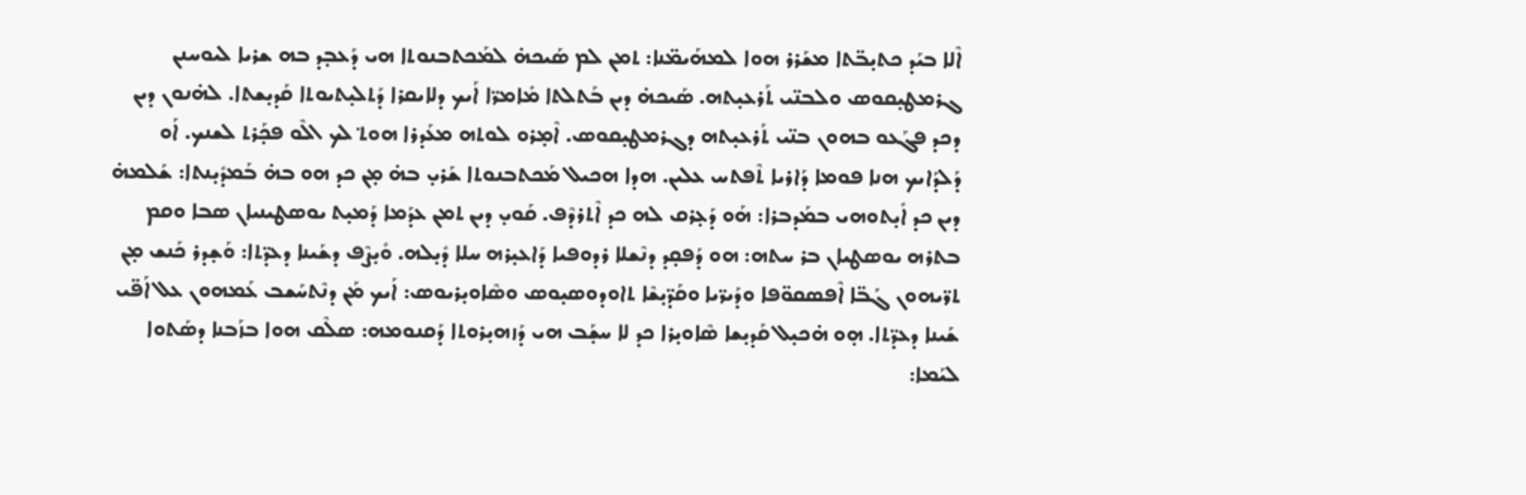ܐܶܠܐ ܒܝܰܕ ܟܬܝ̣ܒ̈ܬܐ ܡܫܰܪܪ ܗܘܐ ܠܡܗܰܝܡ̈ܢܐ: ܬܡܢ ܠܡ ܣܰܝܟܗ̇ ܠܡܰܟܬܒܢܘܬܐ ܗܝ ܕܰܥܒ̣ܕ ܒܗ ܫܪܝܐ ܠܝܘܚܢܢ ܓܪܡܛܝ̣ܩܘܣ ܘܠܒܢ̈ܝ ܬܰܪܥܝ̣ܬܗ. ܣܰܝܟܗ̇ ܕܝܢ ܒܰܬܠܬܐ ܡܺܐܡܪ̈ܐ ܐܰܝܟ ܕܠܐܝܩܪܐ ܕܰܬܠܝ̣ܬܝܘܬܐ ܩܰܕܝ̣ܫܬܐ. ܠܗ̇ܢܘܢ ܕܝܢ ܕܟܕ ܦܓܰܥܘ ܒܗܘܢ ܒܢ̈ܝ ܬܰܪܥܝ̣ܬܗ ܕܓܪܡܛܝ̣ܩܘܣ. ܐܶܡ̣ܪܘ ܠܘܬܗ ܡܥܰܕܪܐ ܗܘܬ݀ ܠܟ ܐܠܶܘ ܦܟ̣ܰܪܬ ܠܫܢܟ. ܐܰܘ ܕܰܠܕܰܐܝܟ ܗܢܐ ܦܘܡܐ ܕܰܐܪܝܐ ܬܶܦܬܚ ܥܠܝܢ. ܗܕܐ ܗܟܝܠ ܡܰܟܬܒܢܘܬܐ ܫܰܪܝ̣ ܒܗ̇ ܡ̣ܢ ܟܕ ܗܘ ܒܗ̇ ܒܰܡܕܺܝ̣ܢܬܐ: ܫܰܠܡܗ̇ ܕܝܢ ܟܕ ܐܺܝ̣ܬܘܗܝ ܒܡܰܕܒܪܐ: ܗܰܘ ܕܰܥ̣ܪܩ ܠܗ ܟܕ ܐܶܬܪܕܶܦ. ܩܰܘܝ̣ ܕܝܢ ܬܡܢ ܥܕܰܡܐ ܕܰܡܝ̣ܬ ܝܘܣܛܝܢܝܐܢ ܣܒܐ ܘܩܡ ܒܬܪܗ ܝܘܣܛܝܐܢ ܒܪ ܚܬܗ: ܗܘ ܕܰܦܩ̣ܕ ܕܢܶܫܠܐ ܪܕܘܦܝܐ ܕܰܐܥܝ̣ܪܗ ܚܠܐ ܕܺܝ̣ܠܗ. ܘܺܝ̣ܨܶܦ ܕܫܰܝܢܐ ܕܥܕ̈ܬܐ: ܘܰܫ̣ܕܪ ܟܰܢܫ ܡ̣ܢ ܬܪ̈ܝܗܘܢ ܓܰܒ̈ܐ ܐܶܦܣܩܘ̈ܦܐ ܘܕܰܝܪ̈ܝܐ ܘܩܰܕ̈ܝ̣ܫܶܐ ܬܐܘܕܘܣܝ̣ܘܣ ܘܣܶܐܘܝ̣ܪܝܘܣ: ܐܰܝܟ ܡܰܢ ܕܢܶܬܚܰܫܒ ܥܰܡܗܘܢ ܥܠ ܐܰܦ̈ܝ ܫܰܝܢܐ ܕܥܕ̈ܬܐ. ܗ̣ܘ ܗ̇ܟܝ̣ܠ ܩܰܕܝ̣ܫܐ ܣܶܐܘܝ̣ܪܐ ܟܕ ܠܐ ܚܫ̣ܰܒ ܗܝ ܕܰܙܗܝ̣ܪܘܬܐ ܕܰܩܢܘܡܗ: ܣܠܶܩ ܗܘܐ ܒܙܰܒܢܐ ܕܣܰܬܘܐ ܠܝܰܡܐ: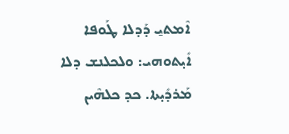ܐܶܡܬܝ̱ ܕܰܕܠܐ ܛܰܘܦܐ ܐܺܝ̣ܬܘܗܝ: ܘܠܟܠܢܫ ܕܠܐ ܡܰܪܕܺܝ̣ܬܐ. ܟܕ ܟܠܗܶܝܢ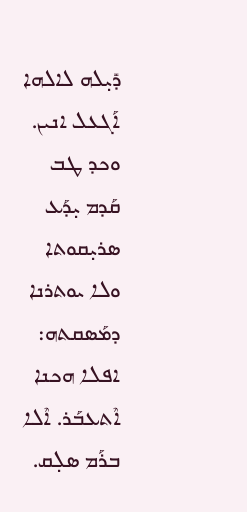ܕܺܝ̣ܠܗ ܠܐܠܗܐ ܐܰܓܥܠ ܐܢܝܢ. ܘܟܕ ܛܒ ܩܰܕܡ ܝ̣ܕܰܥ ܣܪܝ̣ܩܘܬܐ ܘܠܐ ܝܘܬܪܢܐ ܕܡܰܣܩܬܗ: ܐܦܠܐ ܗܟܢܐ ܐܶܬܥܒܰܪ. ܐܶܠܐ ܒܪܰܡ ܣܠ̣ܩ.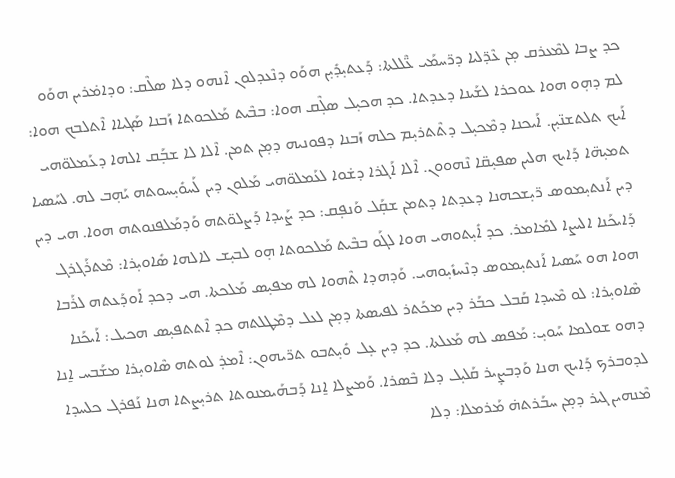ܟܕ ܨܒܐ ܠܡܶܥܪܩ ܡ̣ܢ ܥܶܕ̈ܠܝܐ ܕܪ̈ܚܡܰܝ ܥ̈ܶܠܠܬܐ: ܕܰܥܬܝ̣ܕܺܝ̣ܢ ܗܘܰܘ ܕܢܶܥܕܠܘܢ ܐܶܢܗܘ ܕܠܐ ܣܠܶܩ: ܘܕܐܡ̇ܪܝܢ ܗܘܰܘ ܠܡ ܕܗ̣ܘ ܗܘܐ ܥܘܟܪܐ ܠܫܰܝܢܐ ܕܥܕܬܐ. ܟܕ ܗܟܝ̣ܠ ܣܠ̣ܶܩ ܗܘܐ: ܒܒܶܝܬ ܡܰܠܟܘܬܐ ܙܰܒܢܐ ܣܰܓܝܐܐ ܐܶܬܠܒܟ ܗܘܐ: ܐܰܝܟ ܬܠܬܫܢ̈ܝ̣ܢ. ܐܰܝܟܢܐ ܕܡܶܟܝ̣ܠ ܕܬܶܬܪܝ̣ܡ ܟܠܗ ܙܰܒܢܐ ܕܦܘܢܝܗ ܕܡ̣ܢ ܬܡܢ. ܐܶܠܐ ܠܐ ܫܒ̣ܰܩ ܐܠܗܐ ܕܥܰܡܠܘ̈ܗܝ ܬܡܝ̣ܗ̈ܐ ܕܰܐܝܟ ܗܠܝܢ ܣܦܝ̣ܩ̈ܐ ܢܶܗܘܘܢ. ܐܶܠܐ ܐܰܓܪܐ ܕܫ̇ܘܐ ܠܥܰܡܠܘ̈ܗܝ ܡܰܠܘܢ ܕܝܢ ܠܰܚܘܺܝ̣ܚܘܬܗ ܝܰܗ̣ܒ ܠܗ. ܠܚܰܣܝܐ ܕܝܢ ܐܰܢܬܝ̣ܡܘܣ ܪ̈ܝ̣ܫܟܗܢܐ ܕܥܕܬܐ ܕܬܡܢ ܫܩ̣ܰܠ ܘܰܢܦ̣ܩ: ܟܕ ܨܰܝܕܐ ܕܰܨܠܘ̈ܬܗ ܘܰܕܡܰܠܦܢܘܬܗ ܗܘܐ. ܗܝ ܕܝܢ ܕܰܐܝܟܰܢܐ ܐܠܝܨܐ ܠܡܺܐܡܪ. ܟܕ ܐܺܝ̣ܬܘܗܝ ܗܘܐ ܠܓܰܘ ܒܒܶܝܬ ܡܰܠܟܘܬܐ ܗ̣ܘ ܠܒܝ̣ܫ ܠܐܠܗܐ ܣܺܐܘܝ̣ܪܐ: ܡܶܬܪܰܓܪܓ ܗܘܐ ܗܘ ܚܰܣܝܐ ܐܰܢܬܝ̣ܡܘܣ ܕܢܶܚܙܺܝ̣ܘܗܝ. ܘܰܕܗܕܐ ܬܶܗܘܐ ܠܗ ܡܦܝ̣ܣ ܡܰܠܟܬܐ. ܗܝ ܕܟܕ ܐܰܘܕܰܥܬܗ ܠܪܰܒܐ ܣܶܐܘܝ̣ܪܐ: ܠܘ ܡܶܚܕܐ ܩܰܒܠ ܟܒܰܪ ܕܝܢ ܡܟܰܬܪ ܠܦܝܣܬܐ ܕܡ̣ܢ ܠܥܠ ܕܡܶܛܠܬܗ ܟܕ ܐܶܬܬܦܝ̣ܣ ܗܟܝܠ: ܐܰܝܟܰܢܐ ܕܗܘ ܫܘܠܡܐ ܚܰܘܝ̣: ܡܰܦܣ ܠܗ ܡܰܥܠܬܐ. ܟܕ ܕܝܢ ܥ̣ܠ ܘܺܝ̣ܬܒܘ ܬܪ̈ܝܗܘܢ: ܐܶܡܪ̣ ܠܘܬܗ ܣܶܐܘܝ̣ܪܐ ܡܫܰܒܚ ܐ̱ܢܐ ܠܕܘܒܪܟ ܕܰܐܝܟ ܗܢܐ ܘܰܕܒܨ̣ܝܪ ܩܰܠܝ̣ܠ ܕܠܐ ܒܶܣܪܐ. ܘܰܡܨܠܐ ܐ̱ܢܐ ܕܰܒܗܰܝܡܢܘܬܐ ܬܪܝ̣ܨܬܐ ܗܢܐ ܢܰܦܪܓ ܟܠܚܕܐ ܡܶܢܗܝܢ ܓܝܪ ܕܡ̣ܢ ܚܒܰܪܬܗ̇ ܡܰܪܡܠܐ: ܕܠܐ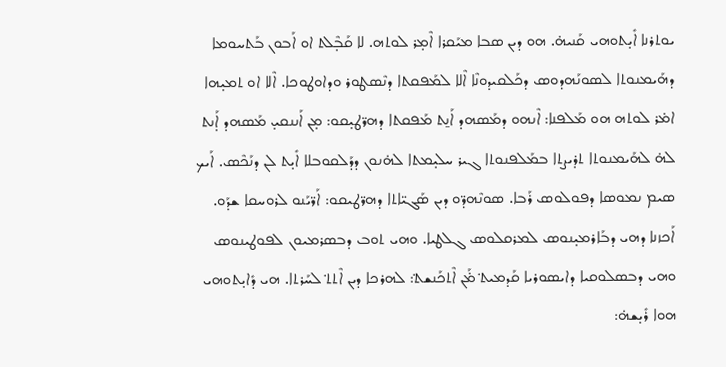ܝܘܬܪܢܐ ܐܺܝ̣ܬܘܗܝ ܩܰܢܝܗ̇. ܗܘ ܕܝܢ ܣܒܐ ܡܝܰܩܪܐ ܐܶܡ̣ܪ ܠܘܬܗ. ܠܐ ܩܰܒ̣ܶܠܬ ܐܘ ܐܰܒܘܢ ܒܰܬܚܘܡܐ ܕܗܰܝܡܢܘܬܐ ܠܣܘܢܰܗܕܘܣ ܕܟܰܠܩܝܕܘܢܶܐ ܐܶܠܐ ܠܡܰܦܩܬܐ ܕܢܶܣܛܘܪ ܘܕܐܘܛܘܟܐ. ܐܶܠܐ ܐܘ ܬܡܝ̣ܗܐ ܐܡ̇ܪ ܠܘܬܗ ܗܘ ܡܰܠܦܢܐ: ܐܶܢܗܘ ܕܡܰܣܗܕ ܐܰܢ̱ܬ ܡܰܦܩܬܐ ܕܗܪ̈ܛܝ̣ܩܘ: ܡ̣ܢ ܐܰܢܢܩܝ̣ ܡܰܣܗܕ ܐ̣ܰܢܬ ܠܗ̇ ܠܗܰܝܡܢܘܬܐ ܬܪ̣ܝܨܬܐ ܒܡܰܠܦܢܘܬܐ ܓܝܪ ܚܠܝ̣ܡܬܐ ܠܗ̇ܢܘܢ ܕܕܰܠܩܘܒܠܐ ܐܺܝ̣ܬ ܠܢ ܕܢܰܟܶܣ. ܐܰܝܟ ܣܝܡ ܢܡܘܣܐ ܕܦܘܠܘܣ ܪܰܒܐ. ܣܘܢܶܗܕ̈ܘ ܕܝܢ ܣܰܓܝ̈ܐܬܐ ܕܗܪ̈ܛܝܩܘ: ܐܰܪ̈ܝܰܢܘ ܠܪܘܚܩܐ ܫܕܰܘ. ܐܰܟܙܢܐ ܕܗܝ ܕܒܰܐܪܡܝ̣ܢܘܣ ܠܡܪܩܠܘܣ ܓܠܛܝܐ. ܘܗܝ ܬܘܒ ܕܒܣܪܡܝܘܢ ܠܦܘܛܝܢܘܣ ܘܗܝ ܕܒܣܠܘܩܝܐ ܕܐܝܣܘܪܝܐ ܩܰܕܡܝܬ݀ ܡ̇ܰܢ ܐܶܬܟܰܢܫܬ݀: ܠܗܪܟܐ ܕܝܢ ܐܶܬܬ݀ ܠܚܰܪܬܐ. ܗܝ ܕܺܐܝ̣ܬܘܗܝ ܗܘܐ ܪܺܝ̣ܫܗ̇: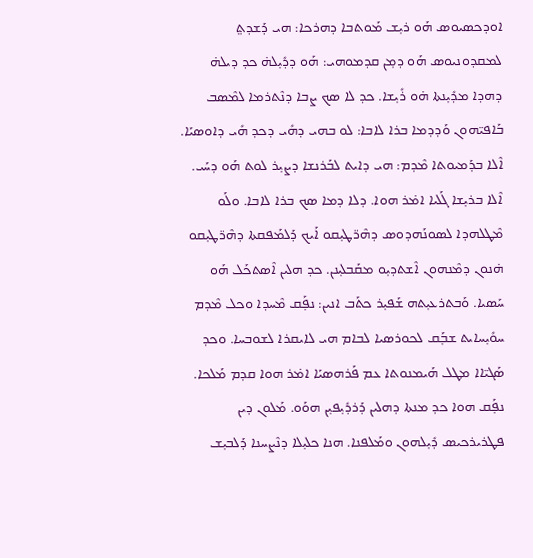ܐܘܕܟܣܝܘܣ ܗܰܘ ܪܝ̣ܫ ܡܰܘܬܒܐ ܕܗܪܟܐ: ܗܝ ܕܰܫܕܬ݀ ܠܡܩܕܘܢܝܘܣ ܗܰܘ ܕܡ̣ܢ ܩܕܡܘܗܝ: ܗܰܘ ܕܕܺܝ̣ܠܗ̇ ܟܕ ܕܝܠܗ̇ ܕܗܕܐ ܡܕܺܝ̣ܢܬܐ ܗ̇ܘ ܪܺܝ̣ܫܐ. ܟܕ ܠܐ ܣܟ ܨܒܐ ܕܢܶܬܪܡܐ ܠܡܶܣܒ ܒܰܐܦܝ̈ܗܘܢ ܘܰܕܕܡܐ ܒܪܐ ܠܐܒܐ: ܠܘ ܒܗܝ ܕܗܺܝ ܕܟܕ ܗܺܝ ܕܐܘܣܝܰܐ. ܐܶܠܐ ܒܕܰܡܝܘܬܐ ܡܶܕܡ: ܗܝ ܕܐܝܬ ܠܒܰܪܢܫܐ ܕܨܝ̣ܪ ܠܘܬ ܗܰܘ ܕܚܰܝ. ܐܶܠܐ ܒܪܝ̣ܫܐ ܓܰܠܝܐ ܐܡ̇ܪ ܗܘܐ. ܕܠܐ ܕܡܐ ܣܟ ܒܪܐ ܠܐܒܐ. ܘܠܰܘ ܡܶܛܠܗܕܐ ܠܣܘܢܰܗܕܘܣ ܕܗܶܪ̈ܛܝ̣ܩܘ ܐܰܝܟ ܕܰܠܡܰܦܩܬܐ ܕܗܶܪ̈ܛܝ̣ܩܘ ܗ̇ܢܘܢ ܕܡܶܢܗܘܢ ܐܶܫܬܕܝ̣ܘ ܡܩܰܒܠܝ̣ܢܢ. ܟܕ ܗܠܝܢ ܐܶܣܬܟܰܠ ܗܰܘ ܚܰܣܝܐ. ܘܰܒܬܪܥܝ̣ܬܗ ܫܰܦܝ̣ܪ ܟܬܰܒ ܐܢܝܢ: ܢܦ̣ܰܩ ܡܶܚܕܐ ܘܟܠ ܡܶܕܡ ܚܘܺܝ̣ܚܐܝܬ ܫܒ̣ܰܩ ܠܟܘܪܣܝܐ ܠܒܐܡ ܗܝ ܠܐܝܩܪܐ ܠܫܘܒܚܐ. ܘܟܕ ܣܰܓܝ̈ܐܐ ܡܛܠ ܗܰܝܡܢܘܬܐ ܥܡ ܦܰܪܗܣܝܰܐ ܐܡ̇ܪ ܗܘܐ ܩܕܡ ܡܰܠܟܐ. ܢܦ̣ܰܩ ܗܘܐ ܟܕ ܡܢܬܐ ܕܗܠܝܢ ܕܰܪܕܺܝ̣ܦܝ̣ܢ ܗܘܰܘ. ܡܰܠܘܢ ܕܝܢ ܦܛܪܝܪܟܝܣ ܕܺܝ̣ܠܗܘܢ ܘܡܰܠܦܢܐ. ܗܢܐ ܟܠܝ̣ܠܐ ܕܢܶܨܚܢܐ ܕܰܠܒܝ̣ܫ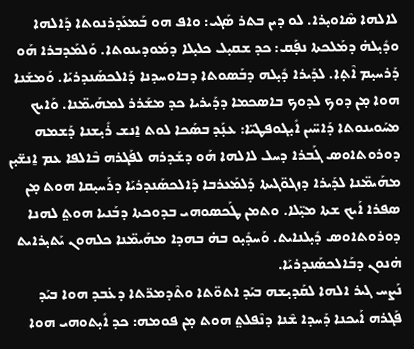ܠܐܠܗܐ ܣܶܐܘܝ̣ܪܐ. ܠܘ ܕܝܢ ܒܬܪ ܣܰܓܝ: ܘܐܦ ܗܘ ܒܰܡܥܰܕܪܢܘܬܐ ܕܰܐܠܗܐ ܘܕܺܝ̣ܠܗ̇ ܕܡܰܠܟܬܐ ܢܦ̣ܰܩ: ܟܕ ܫܩܝ̣ܠ ܟܠܝ̣ܠܐ ܕܡܰܘܕܝܢܘܬܐ. ܘܰܠܡܰܕܒܪܐ ܗܰܘ ܕܰܪܚܝ̣ܡ ܐܶܬ̣ܐ. ܠܕܰܝܪܐ ܕܺܝ̣ܠܗ ܕܒܰܣܘܬܐ ܕܒܐܘܚܕܢܐ ܕܰܐܠܟܣܰܢܕܪܝܰܐ. ܘܰܡܫܰܢܐ ܗܘܐ ܡ̣ܢ ܕܘܟ ܠܕܘܟ ܒܐܣܟܡܐ ܕܕܰܝܪܝܐ ܟܕ ܡܫܰܪܪ ܠܡܗܰܝܡ̈ܢܐ. ܘܰܐܝܟ ܡܚܰܘܝܢܘܬܐ ܕܰܐܚ̈ܝܢ ܐܺܝ̣ܓܘܦܛܝ̈ܐ: ܥܢ̣ܰܕ ܒܣܰܟܐ ܠܘܬ ܐ̱ܢܫ ܪܺܝ̣ܫܢܐ ܕܰܫܡܗ ܕܘܪܘܬܐܘܣ ܓܰܒܪܐ ܕܚܠ ܠܐܠܗܐ ܗܰܘ ܕܫܰܕܪܗ ܠܦܰܓܪܗ ܒܶܐܠܦܐ ܥܡ ܐ̱ܢܫ̈ܝ̣ܢ ܡܗܰܝܡ̈ܢܐ ܠܕܰܝܪܐ ܕܙܓܘ̈ܓܝܬܐ ܕܰܠܡܰܥܪܒܐ ܕܰܐܠܟܣܰܢܕܪܝܰܐ ܕܪܰܚܝ̣ܩܐ ܗܘܬ ܡ̣ܢ ܣܦܪܐ ܐܰܝܟ ܫܬܐ ܡܝ̣̈ܠܐ. ܘܬܡܢ ܛܰܟܣܘܗܝ ܒܕܘܟܬܐ ܕܒܰܢܝܐ ܗܘܬ݀ ܠܗܢܐ ܕܘܪܘܬܐܘܣ ܕܺܝ̣ܠܢܐܝܬ. ܘܰܚܕܺܝ̣ܘ ܒܗ̇ ܒܗܕܐ ܡܗܰܝܡ̈ܢܐ ܟܠܗܘܢ ܝܰܬܝ̣ܪܐܝܬ ܗ̇ܢܘܢ ܕܒܰܐܠܟܣܰܢܕܪܝܰܐ.
ܢܰܨܚ ܓܝܪ ܐܠܗܐ ܠܩܰܕܝ̣ܫܗ ܒܝܰܕ ܐܬܘ̈ܬܐ ܘܬܶܕܡܪ̈ܬܐ ܕܥ̇ܒܕ ܗܘܐ ܒܝܰܕ ܦܰܓܪܗ ܐܰܝܟܢܐ ܕܰܚܕܐ ܫܶܢܐ ܕܢܶܦܠܬ݀ ܗܘܬ ܡ̣ܢ ܦܘܡܗ: ܟܕ ܐܺܝ̣ܬܘܗܝ ܗܘܐ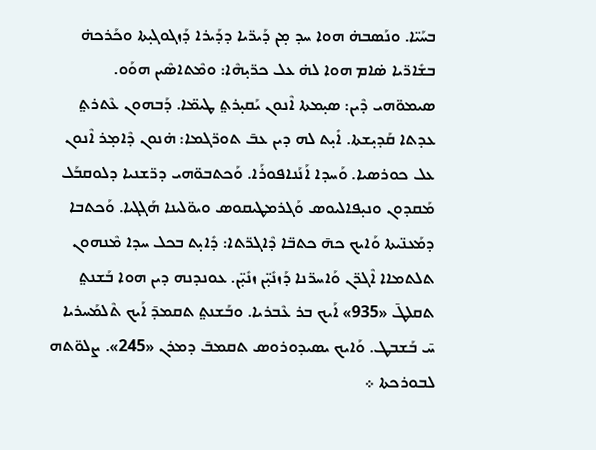ܒܚܰܝ̈ܐ. ܘܢܰܣܒܗ̇ ܗܘܐ ܚܕ ܡ̣ܢ ܕܰܝܪ̈ܝܐ ܕܕܰܝܪܐ ܕܰܙܓܘܓܝ̣ܬܐ ܘܟܰܪܟܗ̇ ܒܫܺܐܪ̈ܝܐ ܣ̇ܐܡ ܗܘܐ ܠܗ̇ ܥܠ ܟܪ̈ܝ̣ܗܶܐ: ܘܡܶܬܐܣܶܝܢ ܗܘܰܘ.
ܣܝܡܘ̈ܗܝ ܕܶܝܢ: ܣܝ̣ܡܬܐ ܐܶܢܘܢ ܝܰܩܝ̣ܪܬ݀ ܛܝܡ̈ܐ. ܕܰܒܗܘܢ ܥܶܬܪܬ݀ ܥܕܬܐ ܩܰܕܝ̣ܫܬܐ. ܐܺܝ̣ܬ ܠܗ ܕܝܢ ܥܒ̄ ܬܘܪ̈ܓܡܐ: ܗ̇ܢܘܢ ܕܶܐܡ̣ܪ ܐܶܢܘܢ ܥܠ ܟܘܪܣܝܐ. ܘܰܚܕܐ ܐܰܢܰܢܐܦܘܪܰܐ. ܘܰܟܬܒܘ̈ܗܝ ܕܪ̈ܫܢܝܐ ܕܠܘܩܒܰܠ ܡܰܩܕܘܢ ܘܢܝ̣ܦܐܠܝܘܣ ܘܰܓܪܡܛܝܩܘܣ ܘܝܘ̈ܠܝܢܐ ܗܰܓܓܝܐ. ܘܰܟܬܒܐ ܕܡܰܥܢ̈ܝܬܐ ܘܰܐܝܟ ܟܗ̄ ܟܬܒ̈ܐ ܕܶܐܓܪ̈ܬܐ: ܕܺܐܝ̣ܬ ܒܟܠ ܚܕܐ ܡܶܢܗܘܢ ܬܠܬܡܐܐ ܐܶܓܪ̈ܢ ܘܰܐܚܪ̈ܢܐ ܕܰܙܢܺܝ̣̈ܢ ܙܢܺܝ̣̈ܢ. ܥܘܢܕܢܗ ܕܝܢ ܗܘܐ ܒܰܫܢܬ݀ ܬܩܠܛ̄ «935» ܐܰܝܟ ܒܪ ܥܶܒܪܝܐ. ܘܒܰܫܢܬ݀ ܬܩܡܕ̄ ܐܰܝܟ ܬܶܠܡܰܚܪܝܐ ܚ̄ ܒܰܫܒܛ. ܘܰܐܝܟ ܝܣܝܕܘܪܘܣ ܬܩܡܒ̄ ܕܡܪܢ «245». ܨܠܘ̈ܬܗ ܠܒܘܪܟܬܐ ܀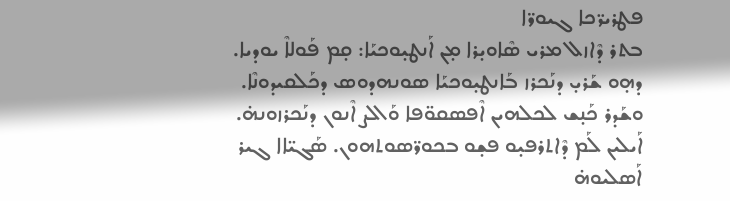ܦܛܪܝܪ̈ܟܐ ܓܝܘܪ̈ܐ
ܒܬܪ ܕܶܐܙܠ ܡܪܝ ܣܶܐܘܝ̣ܪܐ ܡ̣ܢ ܐܰܢܛܝ̣ܘܟܝܰܐ: ܩ̣ܡ ܦܰܘܠܐܶ ܝܘܕܝܐ. ܕܗ̣ܘ ܫܰܪܝ̣ ܕܢܰܟܪܙ ܒܰܐܢܛܝ̣ܘܟܝܰܐ ܣܘܢܗܕܘܣ ܕܟܰܠܩܝܕܘܢܶܐ. ܘܫܰܕܪ ܟܰܢ̣ܫ ܠܟܠܗܝܢ ܐܶܦܣܩܘ̈ܦܐ ܘܰܐܠܨ ܐܶܢܘܢ ܕܢܰܟܪܙܘܢܗ̇. ܐܰܝܠܝܢ ܠܰܡ ܕܶܐܬܪܦܝ̣ܘ ܦܫ̣ܘ ܒܟܘܪ̈ܣܘܬܗܘܢ. ܣܰܓܝ̈ܐܐ ܓܝܪ ܐܰܣܠܝܘܗ̇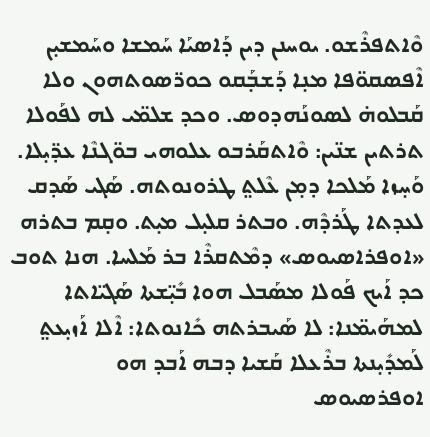ܘܶܐܬܦܪܶܫܘ. ܝܘܚܢܢ ܕܝܢ ܕܰܐܣܝܰܐ ܚܰܡܫܐ ܘܚܰܡܫܝ̣ܢ ܐܶܦܣܩܘ̈ܦܐ ܡܢ̣ܐ ܕܰܫܒ̣ܰܩܘ ܟܘܪ̈ܣܘܬܗܘܢ ܘܠܐ ܩܰܒܠܘܗ̇ ܠܣܘܢܰܗܕܘܣ. ܘܟܕ ܫܠܡ̈ܝ ܠܗ ܠܦܰܘܠܐ ܬܪܬܝܢ ܫܢ̈ܝܢ: ܘܶܐܬܩܰܪܒܘ ܥܠܘܗܝ ܒܘ̈ܓܢܶܐ ܥܕ̈ܝ̣ܠܐ. ܘܰܚ̣ܙܐ ܡܰܠܟܐ ܕܡ̣ܢ ܥܶܠܬ݀ ܛܪܘܢܘܬܗ. ܣܰܓܝ ܣܰܕܩ ܠܥܕܬܐ ܛܰܪܕܶܗ. ܘܒܬܪ ܩܠܝ̣ܠ ܡܝ̣ܬ. ܘܩ̣ܡ ܒܬܪܗ «ܐܘܦܪܐܣܝܘܣ» ܕܡܶܬܩܪܶܐ ܒܪ ܡܰܠܚܐ. ܗܢܐ ܬܘܒ ܟܕ ܐܰܝܟ ܦܰܘܠܐ ܡܣܰܒܠ ܗܘܐ ܒܺܝ̣̈ܫܬܐ ܣܰܓܝ̈ܐܬܐ ܠܡܗܰܝܡ̈ܢܐ: ܠܐ ܣܰܝܒܪܬܗ ܟܺܐܢܘܬܐ: ܐܶܠܐ ܐܰܙܝ̣ܥܬ݀ ܠܰܡܕܺܝ̣ܢܬܐ ܒܪܶܥܠܐ ܩܰܫܝܐ ܕܒܗ ܐܰܒܕ ܗܘ ܐܘܦܪܣܝܘܣ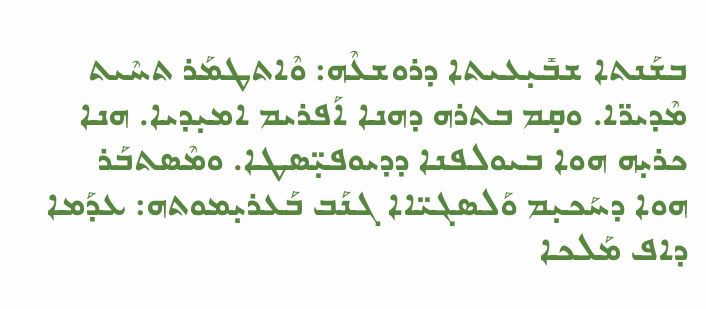ܒܫܰܢܬܐ ܫܒܺܝ̣ܥܝܬܐ ܕܪܘܫܥܶܗ: ܘܶܐܬܛܡܰܪ ܬܚܶܝܬ ܡܶܕܝܪ̈ܐ. ܘܩ̣ܡ ܒܬܪܗ ܕܗܢܐ ܐܰܦܪܝܡ ܐܡܝ̣ܕܝܐ. ܗܢܐ ܟܪܝ̣ܗ ܗܘܐ ܒܝܘܠܦܢܐ ܕܕܝܘܦܝ̣̈ܣܛܐ. ܘܡܶܣܬܒܰܪ ܗܘܐ ܕܚܰܟܝ̣ܡ ܘܰܠܣܓܝ̈ܐܐ ܓܢܰܒ ܒܰܥܪܝ̣ܡܘܬܗ: ܥܕܰܡܐ ܕܐܦ ܡܰܠܟܐ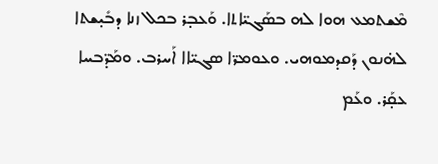ܡܶܫܬܡܥ ܗܘܐ ܠܗ ܒܣܰܓܝ̈ܐܬܐ. ܘܰܥܒ̣ܪ ܒܟܠ ܙܢܐ ܕܒܺܝ̣ܫܬܐ ܠܗ̇ܢܘܢ ܕܰܩܕܡܘܗܝ. ܘܥܘܡܪ̈ܐ ܣܓܝ̈ܐܐ ܐܰܚܪܒ. ܘܡܰܕ̈ܒܚܐ ܥܩ̣ܰܪ. ܘܥܰܡ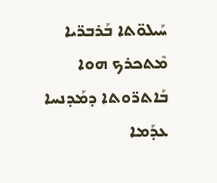ܚܰܝܠܘ̈ܬܐ ܒܰܪܒܪ̈ܝܐ ܡܶܬܟܪܟ ܗܘܐ ܒܰܐܬܪ̈ܘܬܐ ܕܡܰܕܢܚܐ ܥܕܰܡܐ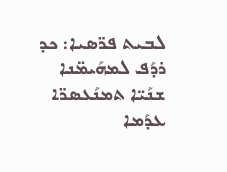ܠܒܝܬ ܦܪ̈ܣܝܐ: ܟܕ ܪܕܰܦ ܠܡܗܰܝܡ̈ܢܐ ܫܢܰܝ̈ܐ ܬܡܢܰܥܣܪ̈ܐ ܥܕܰܡܐ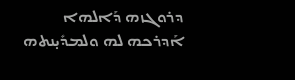ܕܪܘܓܙܗ ܕܰܐܠܗܐ ܐܰܕܪܟܗ ܠܗ ܘܠܡܕܺܝ̣ܢܬܗ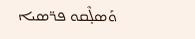ܘܰܣܠ̣ܶܩܘ ܦܪ̈ܣܝܐ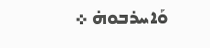ܘܰܐܚܪܒܘܗ̇ ܀